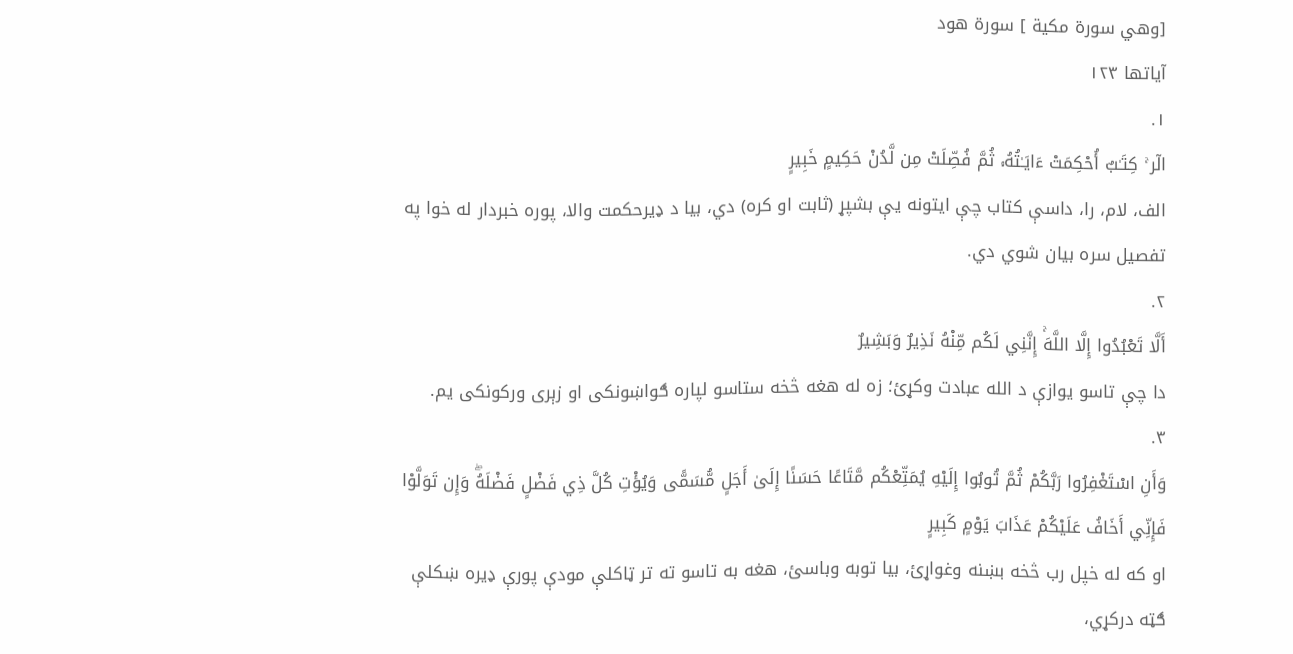[وهي سورة مكية ] سورة هود
آياتها ۱۲۳
۱.
الٓر ۚ كِتَـٰبٌ أُحْكِمَتْ ءَايَـٰتُهُۥ ثُمَّ فُصِّلَتْ مِن لَّدُنْ حَكِيمٍ خَبِيرٍ
الف، لام، را، داسې كتاب چې ایتونه يې بشپړ (ثابت او کره) دي، بیا د ډيرحكمت والا، پوره خبردار له خوا په تفصیل سره بیان شوي دي.
۲.
أَلَّا تَعْبُدُوا إِلَّا اللَّهَۚ إِنَّنِي لَكُم مِّنْهُ نَذِيرٌ وَبَشِيرٌ
دا چې تاسو یوازې د الله عبادت وکړئ؛ زه له هغه څخه ستاسو لپاره ګواښونکی او زېری ورکونکی یم.
۳.
وَأَنِ اسْتَغْفِرُوا رَبَّكُمْ ثُمَّ تُوبُوا إِلَيْهِ يُمَتِّعْكُم مَّتَاعًا حَسَنًا إِلَىٰ أَجَلٍ مُّسَمًّى وَيُؤْتِ كُلَّ ذِي فَضْلٍ فَضْلَهُۖ وَإِن تَوَلَّوْا فَإِنِّي أَخَافُ عَلَيْكُمْ عَذَابَ يَوْمٍ كَبِيرٍ
او که له خپل رب څخه بښنه وغواړئ، بیا توبه وباسئ، هغه به تاسو ته تر ټاکلې مودې پورې ډیره ښکلې ګټه درکړي،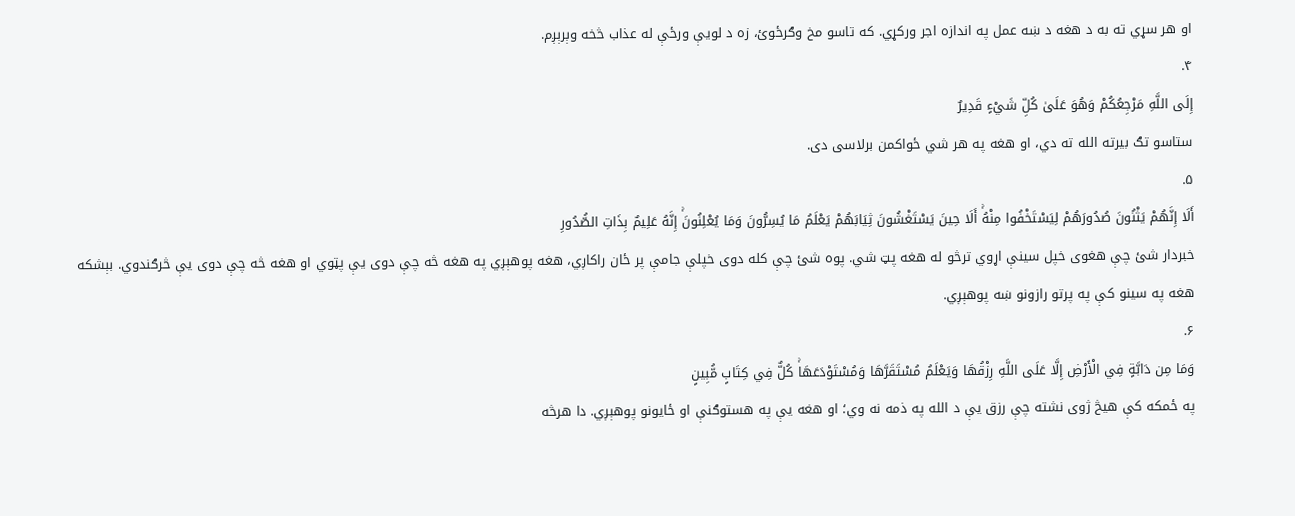او هر سړي ته به د هغه د ښه عمل په اندازه اجر ورکړي. که تاسو مخ وګرځوئ، زه د لویې ورځې له عذاب څخه وېرېږم.
۴.
إِلَى اللَّهِ مَرْجِعُكُمْ وَهُوَ عَلَىٰ كُلِّ شَيْءٍ قَدِيرٌ
ستاسو تګ بیرته الله ته دي، او هغه په هر شي ځواکمن برلاسی دی.
۵.
أَلَا إِنَّهُمْ يَثْنُونَ صُدُورَهُمْ لِيَسْتَخْفُوا مِنْهُۚ أَلَا حِينَ يَسْتَغْشُونَ ثِيَابَهُمْ يَعْلَمُ مَا يُسِرُّونَ وَمَا يُعْلِنُونَۚ إِنَّهُ عَلِيمٌ بِذَاتِ الصُّدُورِ
خبردار شئ چې هغوی خپل سینې اړوي ترڅو له هغه پټ شي. پوه شئ چې کله دوی خپلې جامې پر ځان راکاږي، هغه پوهېږي په هغه څه چې دوی یې پټوي او هغه څه چې دوی يې څرګندوي. بېشکه هغه په سینو کې په پرتو رازونو ښه پوهېږي.
۶.
وَمَا مِن دَابَّةٍ فِي الْأَرْضِ إِلَّا عَلَى اللَّهِ رِزْقُهَا وَيَعْلَمُ مُسْتَقَرَّهَا وَمُسْتَوْدَعَهَاۚ كُلٌّ فِي كِتَابٍ مُّبِينٍ
په ځمکه کې هیڅ ژوی نشته چې رزق یې د الله په ذمه نه وي؛ او هغه يې په هستوګنې او ځایونو پوهېږي. دا هرڅه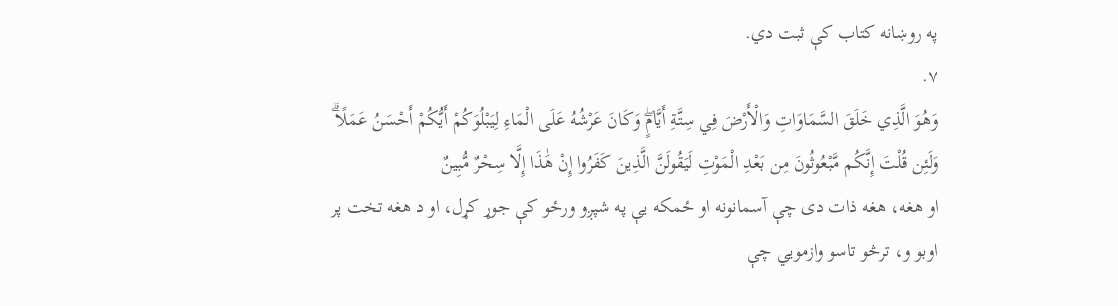په روښانه کتاب کې ثبت دي.
۷.
وَهُوَ الَّذِي خَلَقَ السَّمَاوَاتِ وَالْأَرْضَ فِي سِتَّةِ أَيَّامٍۖ وَكَانَ عَرْشُهُ عَلَى الْمَاءِ لِيَبْلُوَكُمْ أَيُّكُمْ أَحْسَنُ عَمَلًاۗ وَلَئِن قُلْتَ إِنَّكُم مَّبْعُوثُونَ مِن بَعْدِ الْمَوْتِ لَيَقُولَنَّ الَّذِينَ كَفَرُوا إِنْ هَٰذَا إِلَّا سِحْرٌ مُّبِينٌ
او هغه، هغه ذات دی چې آسمانونه او ځمکه یې په شپږو ورځو کې جوړ کړل، او د هغه تخت پر اوبو و، ترڅو تاسو وازمویي چې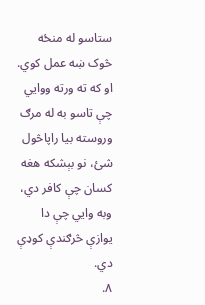ستاسو له منځه څوک ښه عمل کوي. او که ته ورته ووايي چې تاسو به له مرګ وروسته بیا راپاڅول شئ، نو بېشکه هغه کسان چې کافر دي، وبه وایي چې دا یوازې څرګندې کوډې دي.
۸.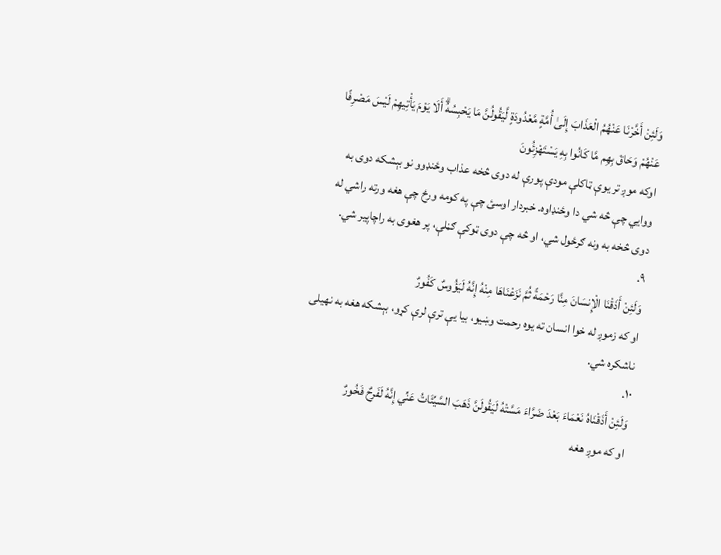وَلَئِنْ أَخَّرْنَا عَنْهُمُ الْعَذَابَ إِلَىٰ أُمَّةٍ مَّعْدُودَةٍ لَّيَقُولُنَّ مَا يَحْبِسُهُۗ أَلَا يَوْمَ يَأْتِيهِمْ لَيْسَ مَصْرِفًا عَنْهُمْ وَحَاقَ بِهِم مَّا كَانُوا بِهِ يَسْتَهْزِئُونَ
اوکه موږ تر یوې ټاکلې مودې پورې له دوی څخه عذاب وځنډوو نو بېشکه دوی به ووایي چې څه شي دا وځنډاوه. خبردار اوسئ چې په کومه ورځ چې هغه ورته راشي له دوی څخه به ونه ګرځول شي، او څه چې دوی ټوکې ګڼلې، پر هغوی به راچاپیر شي.
۹.
وَلَئِنْ أَذَقْنَا الْإِنسَانَ مِنَّا رَحْمَةً ثُمَّ نَزَعْنَاهَا مِنْهُ إِنَّهُ لَيَؤُوسٌ كَفُورٌ
او که زموږ له خوا انسان ته یوه رحمت وښیو، بیا یې ترې لرې کړو، بېشکه هغه به نهیلی ناشکره شي.
۱۰.
وَلَئِنْ أَذَقْنَاهُ نَعْمَاءَ بَعْدَ ضَرَّاءَ مَسَّتْهُ لَيَقُولَنَّ ذَهَبَ السَّيِّئَاتُ عَنِّي إِنَّهُ لَفَرِحٌ فَخُورٌ
او که موږ هغه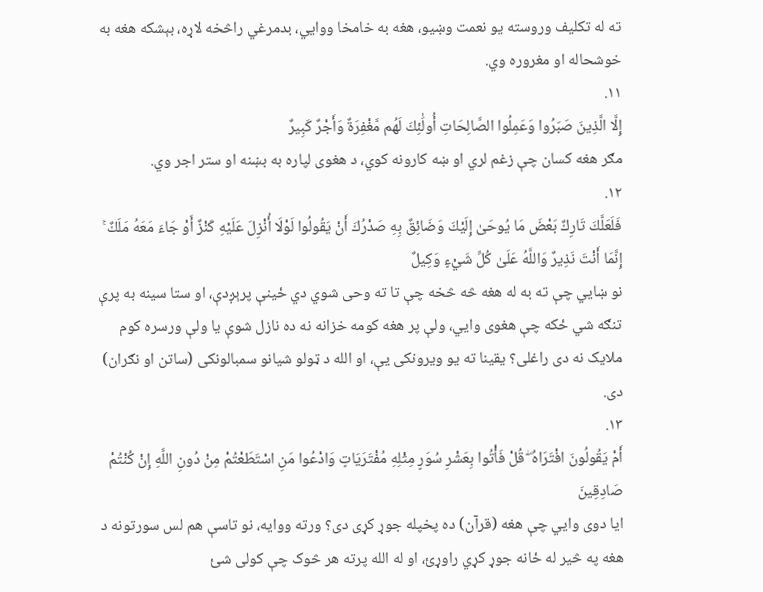ته له تکلیف وروسته یو نعمت وښیو، هغه به خامخا ووایي، بدمرغي راڅخه لاړه، بېشکه هغه به خوشحاله او مغروره وي.
۱۱.
إِلَّا الَّذِينَ صَبَرُوا وَعَمِلُوا الصَّالِحَاتِ أُولَٰئِكَ لَهُم مَّغْفِرَةٌ وَأَجْرٌ كَبِيرٌ
مګر هغه کسان چې زغم لري او ښه کارونه کوي، د هغوی لپاره به بښنه او ستر اجر وي.
۱۲.
فَلَعَلَّكَ تَارِكٌ بَعْضَ مَا يُوحَىٰ إِلَيْكَ وَضَائِقٌ بِهِ صَدْرُكَ أَنْ يَقُولُوا لَوْلَا أُنْزِلَ عَلَيْهِ كَنْزٌ أَوْ جَاءَ مَعَهُ مَلَكٌ ۚ إِنَّمَا أَنْتَ نَذِيرٌ وَاللَّهُ عَلَىٰ كُلِّ شَيْءٍ وَكِيلٌ
نو ښايي چې ته به له هغه څه څخه چې تا ته وحی شوي دي ځینې پرېږدې، او ستا سینه به پرې تنګه شي ځکه چې هغوی وایي، ولې پر هغه کومه خزانه نه ده نازل شوې یا ولې ورسره کوم ملایک نه دی راغلی؟ یقینا ته یو ویرونکی یې، او الله د ټولو شیانو سمبالونکی (ساتن او نګران) دی.
۱۳.
أَمْ يَقُولُونَ افْتَرَاهُ ۖ قُلْ فَأْتُوا بِعَشْرِ سُوَرٍ مِثْلِهِ مُفْتَرَيَاتٍ وَادْعُوا مَنِ اسْتَطَعْتُمْ مِنْ دُونِ اللَّهِ إِنْ كُنْتُمْ صَادِقِينَ
ایا دوی وايي چې هغه (قرآن) ده پخپله جوړ کړی دی؟ ورته ووایه، نو تاسې هم لس سورتونه د هغه په څیر له ځانه جوړ کړي راوړئ، او له الله پرته هر څوک چې کولی شئ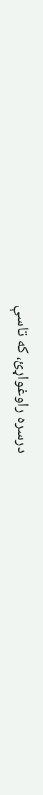درسره راوغواړئ، که تاسې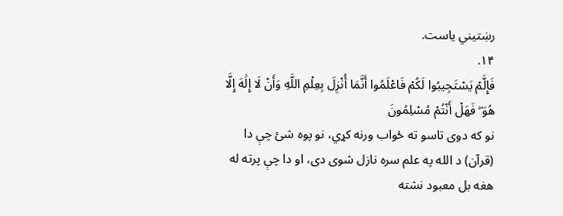رښتیني یاست.
۱۴.
فَإِلَّمْ يَسْتَجِيبُوا لَكُمْ فَاعْلَمُوا أَنَّمَا أُنْزِلَ بِعِلْمِ اللَّهِ وَأَنْ لَا إِلَٰهَ إِلَّا هُوَ ۖ فَهَلْ أَنْتُمْ مُسْلِمُونَ
نو که دوی تاسو ته ځواب ورنه کړي، نو پوه شئ چې دا (قرآن) د الله په علم سره نازل شوی دی، او دا چې پرته له هغه بل معبود نشته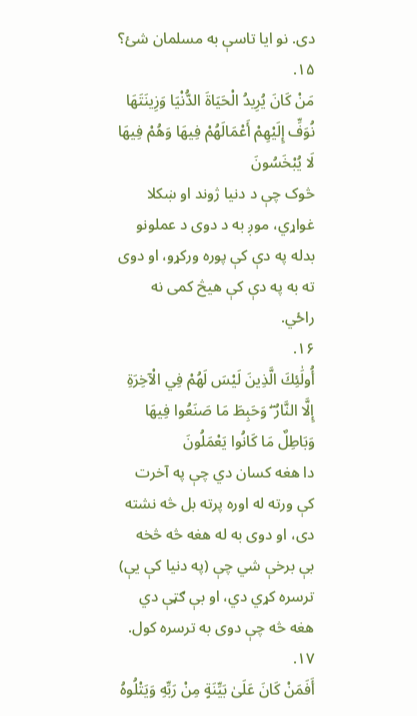دی. نو ایا تاسې به مسلمان شئ؟
۱۵.
مَنْ كَانَ يُرِيدُ الْحَيَاةَ الدُّنْيَا وَزِينَتَهَا نُوَفِّ إِلَيْهِمْ أَعْمَالَهُمْ فِيهَا وَهُمْ فِيهَا لَا يُبْخَسُونَ
څوک چې د دنیا ژوند او ښکلا غواړي، موږ به د دوی د عملونو بدله په دې کې پوره ورکړو، او دوی ته به په دې کې هیڅ کمی نه راځي.
۱۶.
أُولَٰئِكَ الَّذِينَ لَيْسَ لَهُمْ فِي الْآخِرَةِ إِلَّا النَّارُ ۖ وَحَبِطَ مَا صَنَعُوا فِيهَا وَبَاطِلٌ مَا كَانُوا يَعْمَلُونَ
دا هغه کسان دي چې په آخرت کې ورته له اوره پرته بل څه نشته دی، او دوی به له هغه څه څخه بې برخې شي چې (په دنیا کې يې) ترسره کړي دي، او بې ګټې دي هغه څه چې دوی به ترسره کول.
۱۷.
أَفَمَنْ كَانَ عَلَىٰ بَيِّنَةٍ مِنْ رَبِّهِ وَيَتْلُوهُ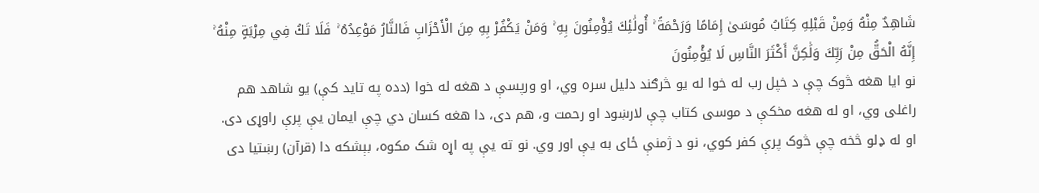شَاهِدٌ مِنْهُ وَمِنْ قَبْلِهِ كِتَابُ مُوسَىٰ إِمَامًا وَرَحْمَةً ۚ أُولَٰئِكَ يُؤْمِنُونَ بِهِ ۚ وَمَنْ يَكْفُرْ بِهِ مِنَ الْأَحْزَابِ فَالنَّارُ مَوْعِدُهُ ۚ فَلَا تَكُ فِي مِرْيَةٍ مِنْهُ ۚ إِنَّهُ الْحَقُّ مِنْ رَبِّكَ وَلَٰكِنَّ أَكْثَرَ النَّاسِ لَا يُؤْمِنُونَ
نو ایا هغه څوک چې د خپل رب له خوا له یو څرګند دلیل سره وي، او ورپسې د هغه له خوا (دده په تاید کې) یو شاهد هم راغلی وي، او له هغه مخکې د موسی کتاب چې لارښود او رحمت و، هم دی، دا هغه کسان دي چې ایمان يې پرې راوړی دی. او له ډلو څخه چې څوک پرې کفر کوي، نو د ژمنې ځای به يې اور وي. نو ته يې په اړه شک مکوه، بېشکه دا (قرآن) رښتیا دی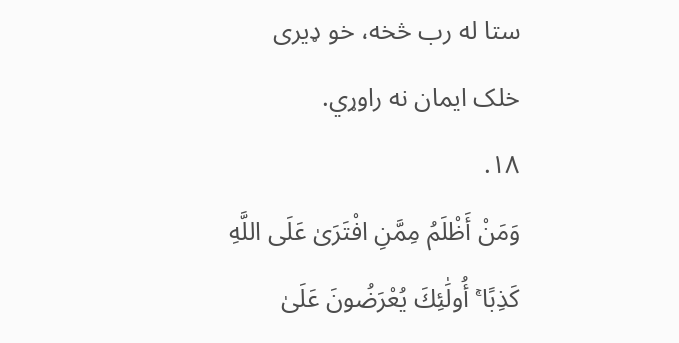ستا له رب څخه، خو ډيری خلک ایمان نه راوړي.
۱۸.
وَمَنْ أَظْلَمُ مِمَّنِ افْتَرَىٰ عَلَى اللَّهِ كَذِبًا ۚ أُولَٰئِكَ يُعْرَضُونَ عَلَىٰ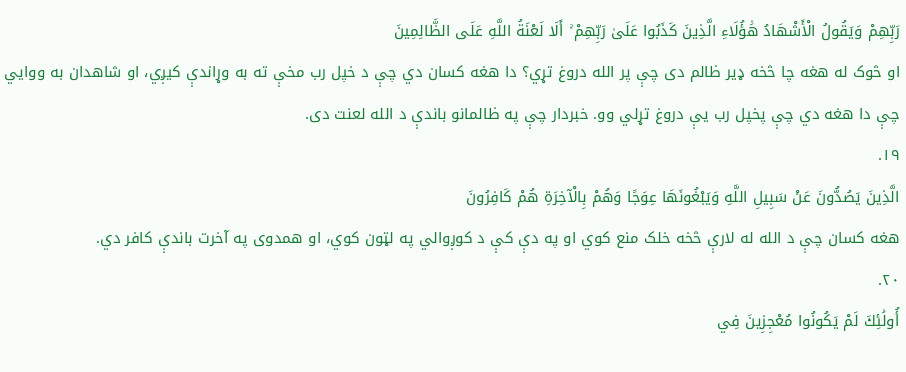رَبِّهِمْ وَيَقُولُ الْأَشْهَادُ هَٰؤُلَاءِ الَّذِينَ كَذَبُوا عَلَىٰ رَبِّهِمْ ۚ أَلَا لَعْنَةُ اللَّهِ عَلَى الظَّالِمِينَ
او څوک له هغه چا څخه ډیر ظالم دی چې پر الله دروغ تړي؟ دا هغه کسان دي چې د خپل رب مخې ته به وړاندې کیږي، او شاهدان به ووایي چې دا هغه دي چې پخپل رب يې دروغ تړلي وو. خبردار چې په ظالمانو باندې د الله لعنت دی.
۱۹.
الَّذِينَ يَصُدُّونَ عَنْ سَبِيلِ اللَّهِ وَيَبْغُونَهَا عِوَجًا وَهُمْ بِالْآخِرَةِ هُمْ كَافِرُونَ
هغه کسان چې د الله له لارې څخه خلک منع کوي او په دې کې د کوږوالي په لټون کوي، او همدوی په آخرت باندې کافر دي.
۲۰.
أُولَٰئِكَ لَمْ يَكُونُوا مُعْجِزِينَ فِي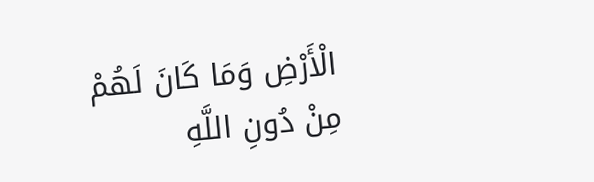الْأَرْضِ وَمَا كَانَ لَهُمْ مِنْ دُونِ اللَّهِ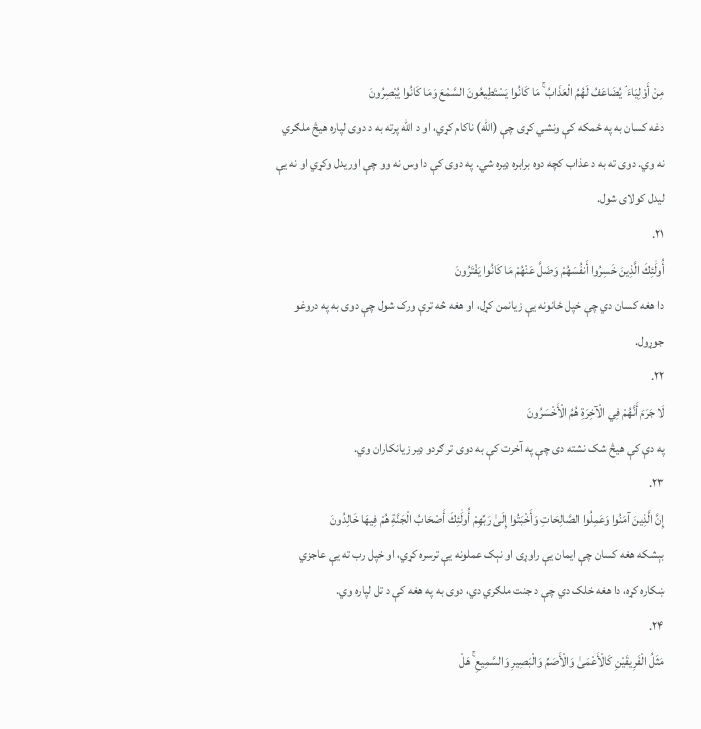مِنْ أَوْلِيَاءَ ۘ يُضَاعَفُ لَهُمُ الْعَذَابُ ۚ مَا كَانُوا يَسْتَطِيعُونَ السَّمْعَ وَمَا كَانُوا يُبْصِرُونَ
دغه کسان به په ځمکه کې ونشي کړی چې (الله) ناکام کړي، او د الله پرته به د دوی لپاره هیڅ ملګري نه وي. دوی ته به د عذاب کچه دوه برابره ډيره شي. په دوی کې دا وس نه وو چې اوریدل وکړي او نه یې لیدل کولای شول.
۲۱.
أُولَٰئِكَ الَّذِينَ خَسِرُوا أَنفُسَهُمْ وَضَلَّ عَنْهُمْ مَا كَانُوا يَفْتَرُونَ
دا هغه کسان دي چې خپل ځانونه یې زیانمن کړل، او هغه څه ترې ورک شول چې دوی به په دروغو جوړول.
۲۲.
لَا جَرَمَ أَنَّهُمْ فِي الْآخِرَةِ هُمُ الْأَخْسَرُونَ
په دې کې هیڅ شک نشته دی چې په آخرت کې به دوی تر ګردو ډیر زیانکاران وي.
۲۳.
إِنَّ الَّذِينَ آمَنُوا وَعَمِلُوا الصَّالِحَاتِ وَأَخْبَتُوا إِلَىٰ رَبِّهِمْ أُولَٰئِكَ أَصْحَابُ الْجَنَّةِ هُمْ فِيهَا خَالِدُونَ
بېشکه هغه کسان چې ایمان یې راوړی او نېک عملونه یې ترسره کړي، او خپل رب ته یې عاجزي ښکاره کړه، دا هغه خلک دي چې د جنت ملګري دي، دوی به په هغه کې د تل لپاره وي.
۲۴.
مَثَلُ الْفَرِيقَيْنِ كَالْأَعْمَىٰ وَالْأَصَمِّ وَالْبَصِيرِ وَالسَّمِيعِ ۚ هَلْ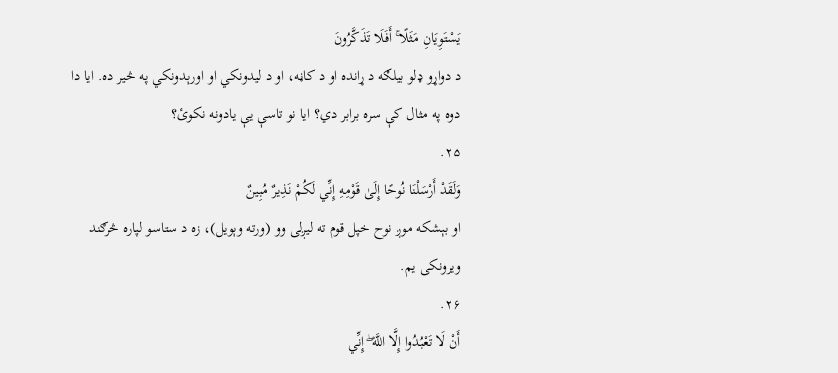يَسْتَوِيَانِ مَثَلًا ۚ أَفَلَا تَذَكَّرُونَ
د دواړو ډلو بیلګه د ړانده او د کاڼه، او د لیدونکي او اورېدونکي په څير ده. ایا دا دوه په مثال کې سره برابر دي؟ ایا نو تاسې یې یادونه نکوئ؟
۲۵.
وَلَقَدْ أَرْسَلْنَا نُوحًا إِلَىٰ قَوْمِهِ إِنِّي لَكُمْ نَذِيرٌ مُبِينٌ
او بېشکه موږ نوح خپل قوم ته لیږلی وو (ورته وېویل)، زه د ستاسو لپاره څرګند ویرونکی یم.
۲۶.
أَنْ لَا تَعْبُدُوا إِلَّا اللَّهَ ۖ إِنِّي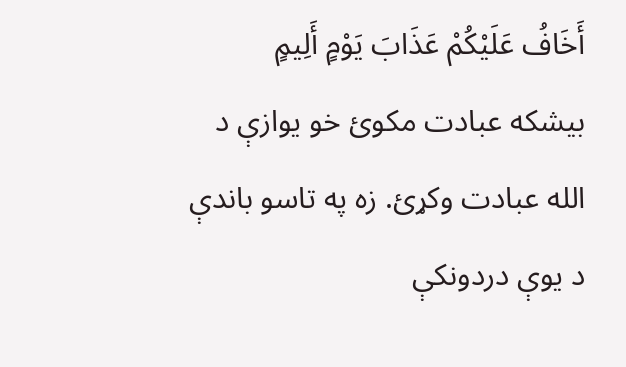أَخَافُ عَلَيْكُمْ عَذَابَ يَوْمٍ أَلِيمٍ
بیشکه عبادت مکوئ خو یوازې د الله عبادت وکړئ. زه په تاسو باندې د یوې دردونکې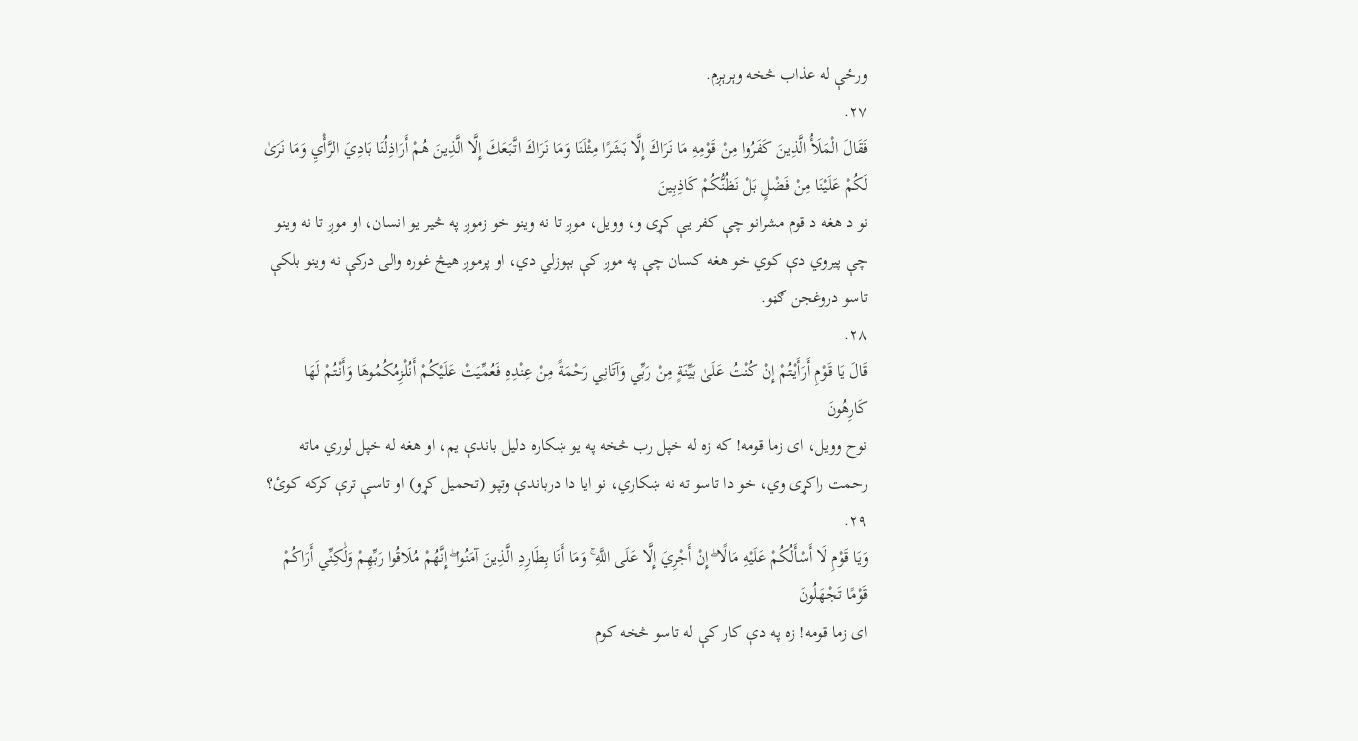ورځې له عذاب څخه وېرېږم.
۲۷.
فَقَالَ الْمَلَأُ الَّذِينَ كَفَرُوا مِنْ قَوْمِهِ مَا نَرَاكَ إِلَّا بَشَرًا مِثْلَنَا وَمَا نَرَاكَ اتَّبَعَكَ إِلَّا الَّذِينَ هُمْ أَرَاذِلُنَا بَادِيَ الرَّأْيِ وَمَا نَرَىٰ لَكُمْ عَلَيْنَا مِنْ فَضْلٍ بَلْ نَظُنُّكُمْ كَاذِبِينَ
نو د هغه د قوم مشرانو چې کفر یې کړی و، وویل، موږ تا نه وینو خو زموږ په څیر یو انسان، او موږ تا نه وینو چې پیروي دې کوي خو هغه کسان چې په موږ کې بېوزلي دي، او پرموږ هیڅ غوره والی درکې نه وینو بلکې تاسو دروغجن ګڼو.
۲۸.
قَالَ يَا قَوْمِ أَرَأَيْتُمْ إِنْ كُنْتُ عَلَىٰ بَيِّنَةٍ مِنْ رَبِّي وَآتَانِي رَحْمَةً مِنْ عِنْدِهِ فَعُمِّيَتْ عَلَيْكُمْ أَنُلْزِمُكُمُوهَا وَأَنْتُمْ لَهَا كَارِهُونَ
نوح وویل، ای زما قومه! که زه له خپل رب څخه په یو ښکاره دلیل باندې یم، او هغه له خپل لوري ماته رحمت راکړی وي، خو دا تاسو ته نه ښکاري، نو ایا دا درباندې وتپو (تحمیل کړو) او تاسې ترې کرکه کوئ؟
۲۹.
وَيَا قَوْمِ لَا أَسْأَلُكُمْ عَلَيْهِ مَالًا ۖ إِنْ أَجْرِيَ إِلَّا عَلَى اللَّهِ ۚ وَمَا أَنَا بِطَارِدِ الَّذِينَ آمَنُوا ۖ إِنَّهُمْ مُلَاقُوا رَبِّهِمْ وَلَٰكِنِّي أَرَاكُمْ قَوْمًا تَجْهَلُونَ
ای زما قومه! زه په دې کار کې له تاسو څخه کوم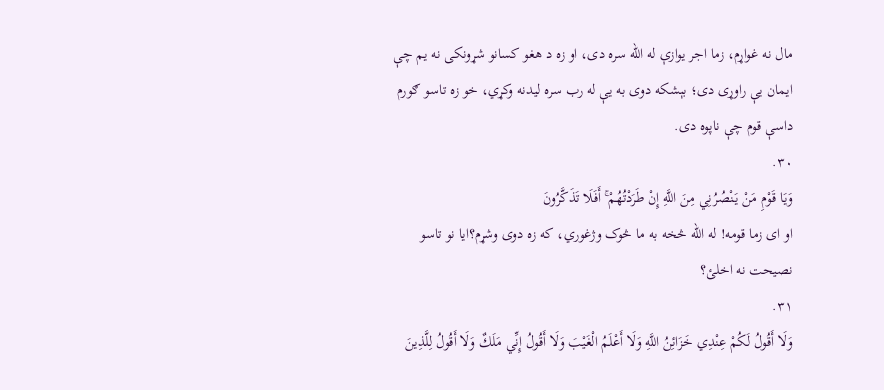مال نه غواړم، زما اجر یوازې له الله سره دی، او زه د هغو کسانو شړونکی نه یم چې ایمان یې راوړی دی؛ بېشکه دوی به يې له رب سره لیدنه وکړي، خو زه تاسو ګورم داسې قوم چې ناپوه دی.
۳۰.
وَيَا قَوْمِ مَنْ يَنْصُرُنِي مِنَ اللَّهِ إِنْ طَرَدْتُهُمْ ۚ أَفَلَا تَذَكَّرُونَ
او ای زما قومه! له الله څخه به ما څوک وژغوري، که زه دوی وشړم؟ایا نو تاسو نصیحت نه اخلئ؟
۳۱.
وَلَا أَقُولُ لَكُمْ عِنْدِي خَزَائِنُ اللَّهِ وَلَا أَعْلَمُ الْغَيْبَ وَلَا أَقُولُ إِنِّي مَلَكٌ وَلَا أَقُولُ لِلَّذِينَ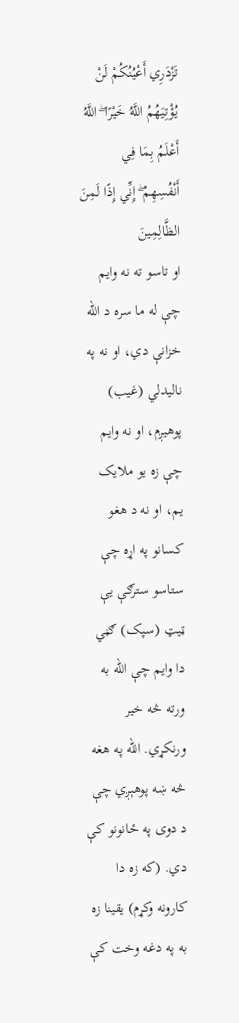تَزْدَرِي أَعْيُنُكُمْ لَنْ يُؤْتِيَهُمُ اللَّهُ خَيْرًا ۖ اللَّهُ أَعْلَمُ بِمَا فِي أَنْفُسِهِمْ ۖ إِنِّي إِذًا لَمِنَ الظَّالِمِينَ
او تاسو ته نه وایم چې له ما سره د الله خزانې دي، او نه په نالیدلي (غیب) پوهیږم، او نه وایم چې زه یو ملایک یم، او نه د هغو کسانو په اړه چې ستاسو سترګې یې ټیټ (سپک) ګڼي دا وایم چې الله به ورته څه خیر ورنکړي. الله په هغه څه ښه پوهېږي چې د دوی په ځانونو کې دي. (که زه دا کارونه وکړم) یقینا زه به په دغه وخت کې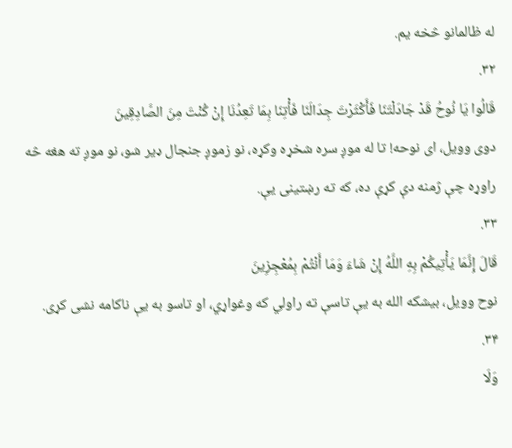له ظالمانو څخه یم.
۳۲.
قَالُوا يَا نُوحُ قَدْ جَادَلْتَنَا فَأَكْثَرْتَ جِدَالَنَا فَأْتِنَا بِمَا تَعِدُنَا إِنْ كُنْتَ مِنَ الصَّادِقِينَ
دوی وویل، ای نوحه! تا له موږ سره شخړه وکړه، نو زموږ جنجال ډير شو، نو موږ ته هغه څه راوړه چې ژمنه دې کړې ده، که ته رښتینی يې.
۳۳.
قَالَ إِنَّمَا يَأْتِيكُمْ بِهِ اللَّهُ إِنْ شَاءَ وَمَا أَنْتُمْ بِمُعْجِزِينَ
نوح وویل، بیشکه الله به يې تاسې ته راولي که وغواړي، او تاسو به يې ناکامه نشی کړی.
۳۴.
وَلَا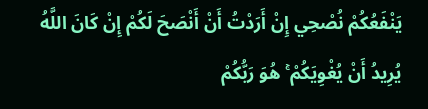يَنْفَعُكُمْ نُصْحِي إِنْ أَرَدْتُ أَنْ أَنْصَحَ لَكُمْ إِنْ كَانَ اللَّهُ يُرِيدُ أَنْ يُغْوِيَكُمْ ۚ هُوَ رَبُّكُمْ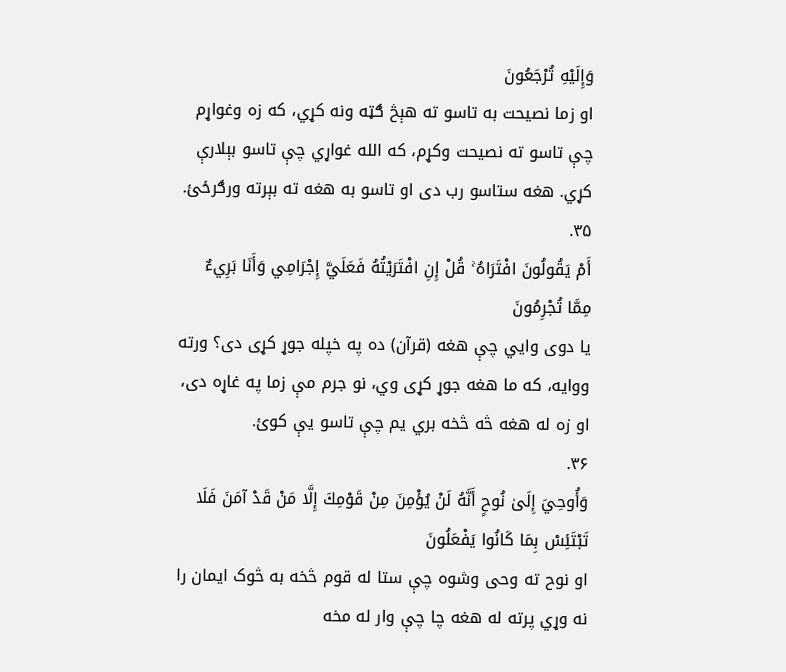وَإِلَيْهِ تُرْجَعُونَ
او زما نصیحت به تاسو ته هېڅ ګټه ونه کړي، که زه وغواړم چې تاسو ته نصیحت وکړم، که الله غواړي چې تاسو بېلارې کړي. هغه ستاسو رب دی او تاسو به هغه ته بېرته ورګرځئ.
۳۵.
أَمْ يَقُولُونَ افْتَرَاهُ ۚ قُلْ إِنِ افْتَرَيْتُهُ فَعَلَيَّ إِجْرَامِي وَأَنَا بَرِيءٌ مِمَّا تُجْرِمُونَ
یا دوی وايي چې هغه (قرآن) ده په خپله جوړ کړی دی؟ ورته ووایه، که ما هغه جوړ کړی وي، نو جرم مې زما په غاړه دی، او زه له هغه څه څخه بري یم چې تاسو یې کوئ.
۳۶.
وَأُوحِيَ إِلَىٰ نُوحٍ أَنَّهُ لَنْ يُؤْمِنَ مِنْ قَوْمِكَ إِلَّا مَنْ قَدْ آمَنَ فَلَا تَبْتَئِسْ بِمَا كَانُوا يَفْعَلُونَ
او نوح ته وحی وشوه چې ستا له قوم څخه به څوک ایمان را نه وړي پرته له هغه چا چې وار له مخه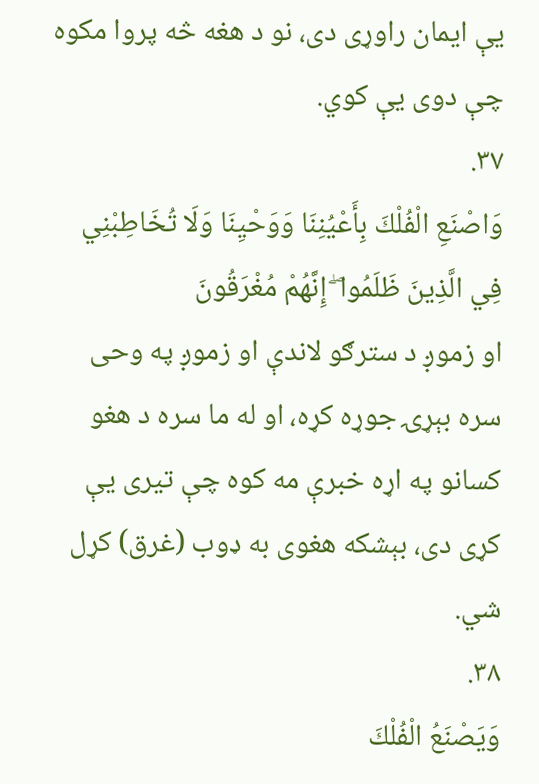یې ایمان راوړی دی، نو د هغه څه پروا مکوه چې دوی یې کوي.
۳۷.
وَاصْنَعِ الْفُلْكَ بِأَعْيُنِنَا وَوَحْيِنَا وَلَا تُخَاطِبْنِي فِي الَّذِينَ ظَلَمُوا ۖ إِنَّهُمْ مُغْرَقُونَ
او زموږ د سترګو لاندې او زموږ په وحی سره بېړۍ جوړه کړه، او له ما سره د هغو کسانو په اړه خبرې مه کوه چې تیری یې کړی دی، بېشکه هغوی به ډوب (غرق) کړل شي.
۳۸.
وَيَصْنَعُ الْفُلْكَ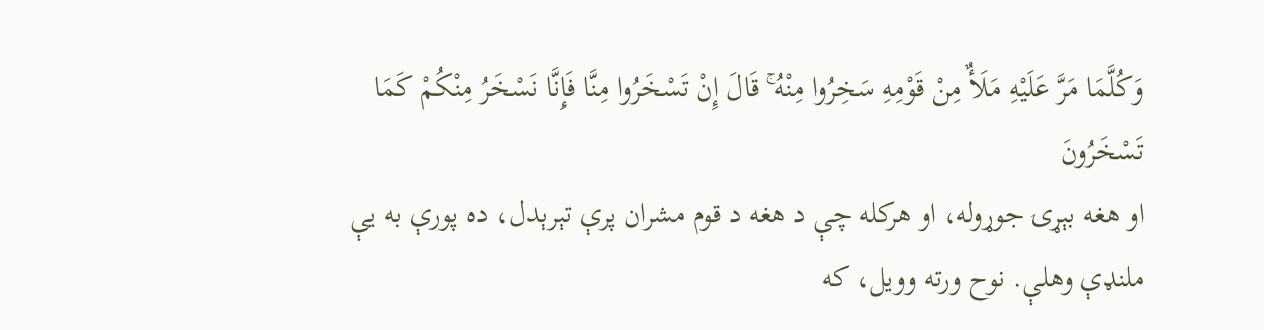وَكُلَّمَا مَرَّ عَلَيْهِ مَلَأٌ مِنْ قَوْمِهِ سَخِرُوا مِنْهُ ۚ قَالَ إِنْ تَسْخَرُوا مِنَّا فَإِنَّا نَسْخَرُ مِنْكُمْ كَمَا تَسْخَرُونَ
او هغه بېړۍ جوړوله، او هرکله چې د هغه د قوم مشران پرې تېرېدل، ده پورې به يې ملنډې وهلې. نوح ورته وویل، که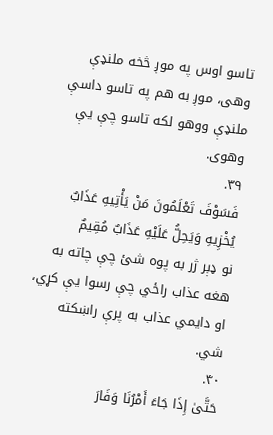تاسو اوس په موږ څخه ملنډې وهی، موږ به هم په تاسو داسې ملنډې ووهو لکه تاسو چې یې وهوی.
۳۹.
فَسَوْفَ تَعْلَمُونَ مَنْ يَأْتِيهِ عَذَابٌ يُخْزِيهِ وَيَحِلُّ عَلَيْهِ عَذَابٌ مُقِيمٌ
نو ډېر ژر به پوه شئ چې چاته به هغه عذاب راځي چې رسوا يې کړي، او دایمي عذاب به پرې راښکته شي.
۴۰.
حَتَّىٰ إِذَا جَاءَ أَمْرُنَا وَفَارَ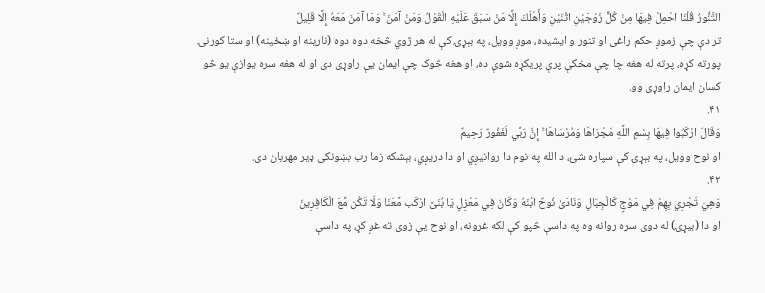التَّنُّورُ قُلْنَا احْمِلْ فِيهَا مِنْ كُلٍّ زَوْجَيْنِ اثْنَيْنِ وَأَهْلَكَ إِلَّا مَنْ سَبَقَ عَلَيْهِ الْقَوْلُ وَمَنْ آمَنَ ۚ وَمَا آمَنَ مَعَهُ إِلَّا قَلِيلٌ
تر دې چې زموږ حکم راغی او تنور و ایشیده، موږ وویل، په بېړۍ کې له هر ژوي څخه دوه دوه (نارینه او ښځینه) او ستا کورنۍ پورته کړه، پرته له هغه چا چې مخکې پرې پریکړه شوې ده، او هغه څوک چې ایمان یې راوړی دی او له هغه سره یوازې یو څو کسان ایمان راوړی وو.
۴۱.
وَقَالَ ارْكَبُوا فِيهَا بِسْمِ اللَّهِ مَجْرَاهَا وَمُرْسَاهَا ۚ إِنَّ رَبِّي لَغَفُورٌ رَحِيمٌ
او نوح وویل، په بېړۍ کې سپاره شئ، د الله په نوم دا روانیږي او دا دریږي، بېشکه زما رب بښونکی ډیر مهربان دی.
۴۲.
وَهِيَ تَجْرِي بِهِمْ فِي مَوْجٍ كَالْجِبَالِ وَنَادَىٰ نُوحٌ ابْنَهُ وَكَانَ فِي مَعْزِلٍ يَا بُنَیَّ ارْكَب مَّعَنَا وَلَا تَكُن مَّعَ الْكَافِرِينَ
او دا (بیړۍ) له دوی سره روانه وه په داسې څپو کې لکه غرونه، او نوح يې زوی ته غږ کړ، په داسې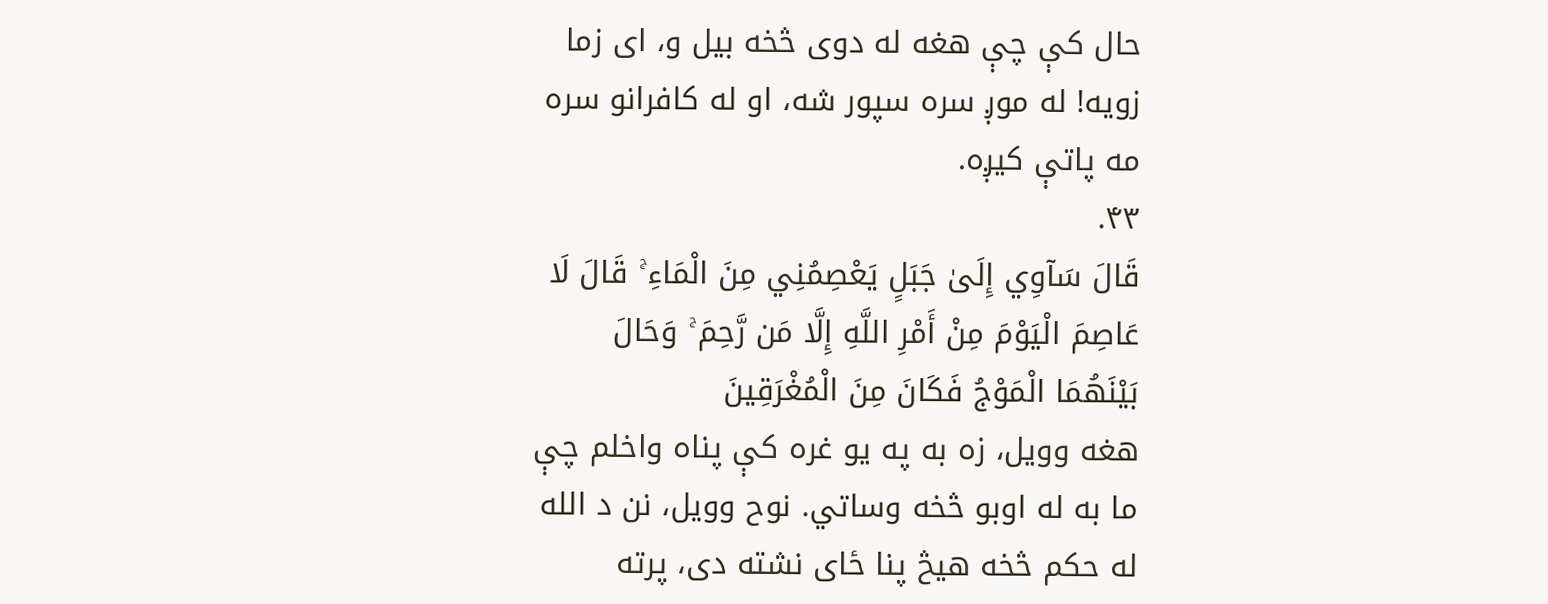حال کې چې هغه له دوی څخه بیل و، ای زما زویه! له موږ سره سپور شه، او له کافرانو سره مه پاتې کیږه.
۴۳.
قَالَ سَآوِي إِلَىٰ جَبَلٍ يَعْصِمُنِي مِنَ الْمَاءِ ۚ قَالَ لَا عَاصِمَ الْيَوْمَ مِنْ أَمْرِ اللَّهِ إِلَّا مَن رَّحِمَ ۚ وَحَالَ بَيْنَهُمَا الْمَوْجُ فَكَانَ مِنَ الْمُغْرَقِينَ
هغه وویل، زه به په یو غره کې پناه واخلم چې ما به له اوبو څخه وساتي. نوح وویل، نن د الله له حکم څخه هیڅ پنا ځای نشته دی، پرته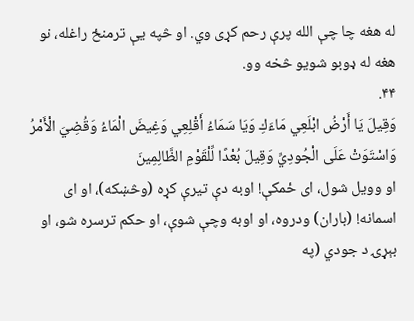له هغه چا چې الله پرې رحم کړی وي. او څپه یې ترمنځ راغله، نو هغه له ډوبو شویو څخه وو.
۴۴.
وَقِيلَ يَا أَرْضُ ابْلَعِي مَاءَكِ وَيَا سَمَاءُ أَقْلِعِي وَغِيضَ الْمَاءُ وَقُضِيَ الْأَمْرُ وَاسْتَوَتْ عَلَى الْجُودِيِّ وَقِيلَ بُعْدًا لِّلْقَوْمِ الظَّالِمِينَ
او وویل شول، ای ځمکې! اوبه دې تیرې کړه (وڅښکه)، او ای اسمانه! (باران) ودروه، او اوبه وچې شوې، او حکم ترسره شو، او بېړۍ د جودي (په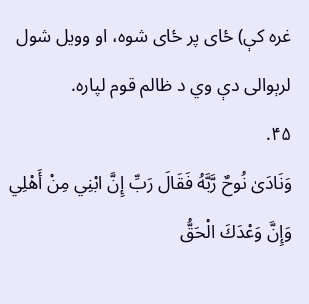غره کې) ځای پر ځای شوه، او وویل شول لرېوالی دې وي د ظالم قوم لپاره.
۴۵.
وَنَادَىٰ نُوحٌ رَّبَّهُ فَقَالَ رَبِّ إِنَّ ابْنِي مِنْ أَهْلِي وَإِنَّ وَعْدَكَ الْحَقُّ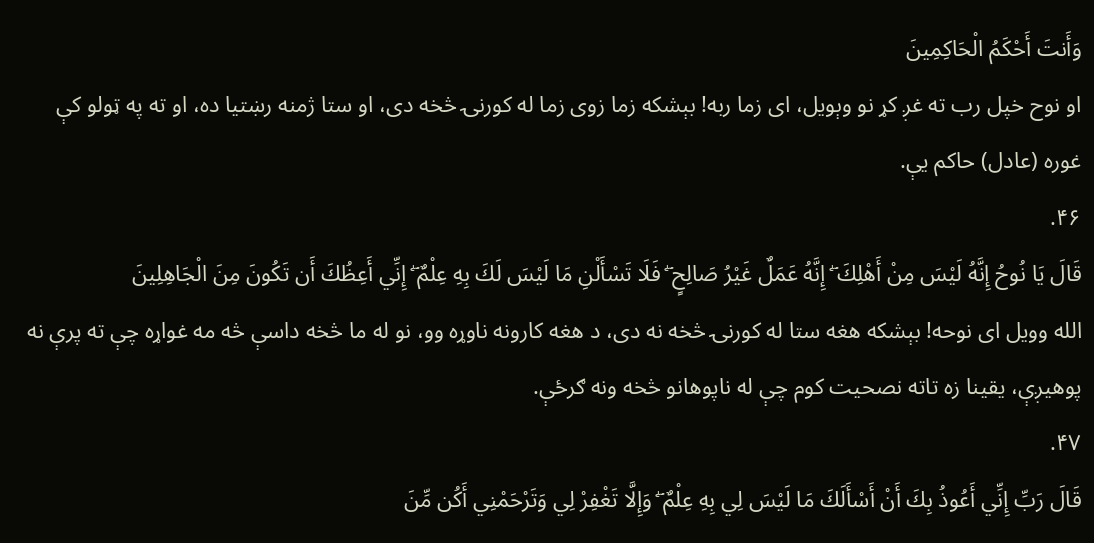وَأَنتَ أَحْكَمُ الْحَاكِمِينَ
او نوح خپل رب ته غږ کړ نو وېویل، ای زما ربه! بېشکه زما زوی زما له کورنۍ څخه دی، او ستا ژمنه رښتیا ده، او ته په ټولو کې غوره (عادل) حاکم یې.
۴۶.
قَالَ يَا نُوحُ إِنَّهُ لَيْسَ مِنْ أَهْلِكَ ۖ إِنَّهُ عَمَلٌ غَيْرُ صَالِحٍ ۖ فَلَا تَسْأَلْنِ مَا لَيْسَ لَكَ بِهِ عِلْمٌ ۖ إِنِّي أَعِظُكَ أَن تَكُونَ مِنَ الْجَاهِلِينَ
الله وویل ای نوحه! بېشکه هغه ستا له کورنۍ څخه نه دی، د هغه کارونه ناوړه وو، نو له ما څخه داسې څه مه غواړه چې ته پرې نه پوهیږې، یقینا زه تاته نصحیت کوم چې له ناپوهانو څخه ونه ګرځې.
۴۷.
قَالَ رَبِّ إِنِّي أَعُوذُ بِكَ أَنْ أَسْأَلَكَ مَا لَيْسَ لِي بِهِ عِلْمٌ ۖ وَإِلَّا تَغْفِرْ لِي وَتَرْحَمْنِي أَكُن مِّنَ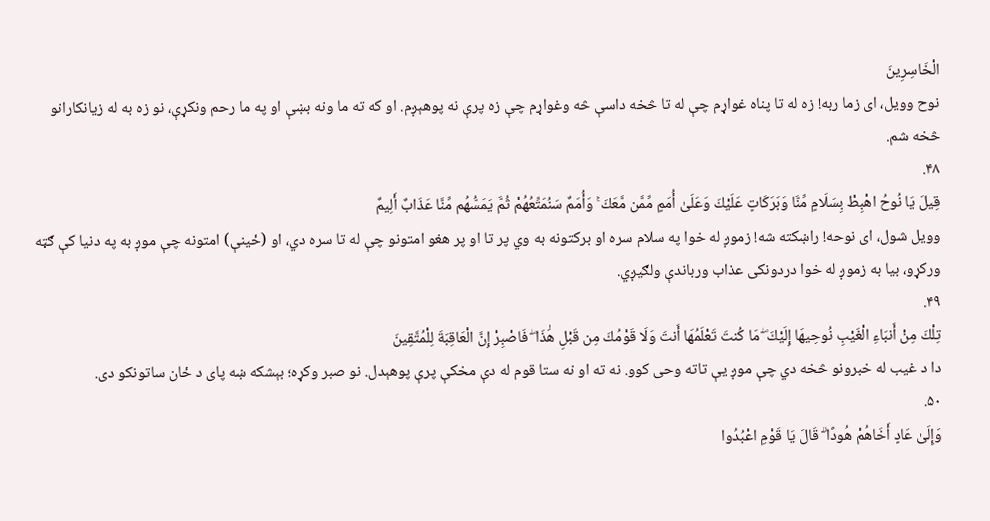الْخَاسِرِينَ
نوح وویل، ای زما ربه! زه له تا پناه غواړم چې له تا څخه داسې څه وغواړم چې زه پرې نه پوهېږم. او که ته ما ونه بښې او په ما رحم ونکړې، نو زه به له زیانکارانو څخه شم.
۴۸.
قِيلَ يَا نُوحُ اهْبِطْ بِسَلَامٍ مِّنَّا وَبَرَكَاتٍ عَلَيْكَ وَعَلَىٰ أُمَمٍ مِّمَّن مَّعَكَ ۚ وَأُمَمٌ سَنُمَتِّعُهُمْ ثُمَّ يَمَسُّهُم مِّنَّا عَذَابٌ أَلِيمٌ
وویل شول، ای نوحه! راښکته شه! زموږ له خوا په سلام سره او برکتونه به وي پر تا او پر هغو امتونو چې له تا سره دي، او (ځینې) امتونه چې موږ به په دنیا کې ګټه ورکړو، بیا به زموږ له خوا دردونکی عذاب ورباندې ولګیږي.
۴۹.
تِلْكَ مِنْ أَنبَاءِ الْغَيْبِ نُوحِيهَا إِلَيْكَ ۖ مَا كُنتَ تَعْلَمُهَا أَنتَ وَلَا قَوْمُكَ مِن قَبْلِ هَٰذَا ۖ فَاصْبِرْ إِنَّ الْعَاقِبَةَ لِلْمُتَّقِينَ
دا د غیب له خبرونو څخه دي چې موږ يې تاته وحی کوو. نه ته او نه ستا قوم له دې مخکې پرې پوهېدل. نو صبر وکړه؛ بېشکه ښه پای د ځان ساتونکو دی.
۵۰.
وَإِلَىٰ عَادٍ أَخَاهُمْ هُودًا ۗ قَالَ يَا قَوْمِ اعْبُدُوا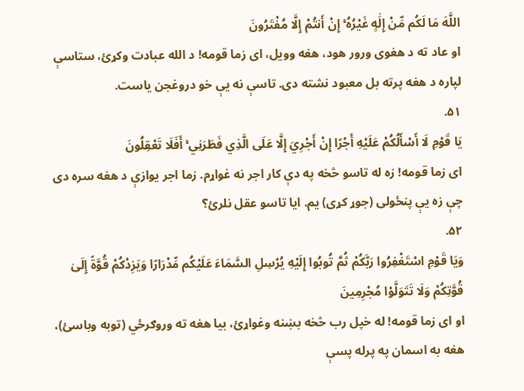اللَّهَ مَا لَكُم مِّنْ إِلَٰهٍ غَيْرُهُ ۚ إِنْ أَنتُمْ إِلَّا مُفْتَرُونَ
او عاد ته د هغوی ورور هود، هغه وویل، ای زما قومه! د الله عبادت وکړئ، ستاسې لپاره د هغه پرته بل معبود نشته دی. تاسې نه يې خو دروغجن یاست.
۵۱.
يَا قَوْمِ لَا أَسْأَلُكُمْ عَلَيْهِ أَجْرًا إِنْ أَجْرِيَ إِلَّا عَلَى الَّذِي فَطَرَنِي ۚ أَفَلَا تَعْقِلُونَ
ای زما قومه! زه له تاسو څخه په دې کار اجر نه غواړم. زما اجر یوازې د هغه سره دی چې زه یې پنځولی (جوړ کړی) یم. ایا تاسو عقل نلرئ؟
۵۲.
وَيَا قَوْمِ اسْتَغْفِرُوا رَبَّكُمْ ثُمَّ تُوبُوا إِلَيْهِ يُرْسِلِ السَّمَاءَ عَلَيْكُم مِّدْرَارًا وَيَزِدْكُمْ قُوَّةً إِلَىٰ قُوَّتِكُمْ وَلَا تَتَوَلَّوْا مُجْرِمِينَ
او ای زما قومه! له خپل رب څخه بښنه وغواړئ، بیا هغه ته وروګرځي (توبه وباسئ)، هغه به اسمان په پرله پسې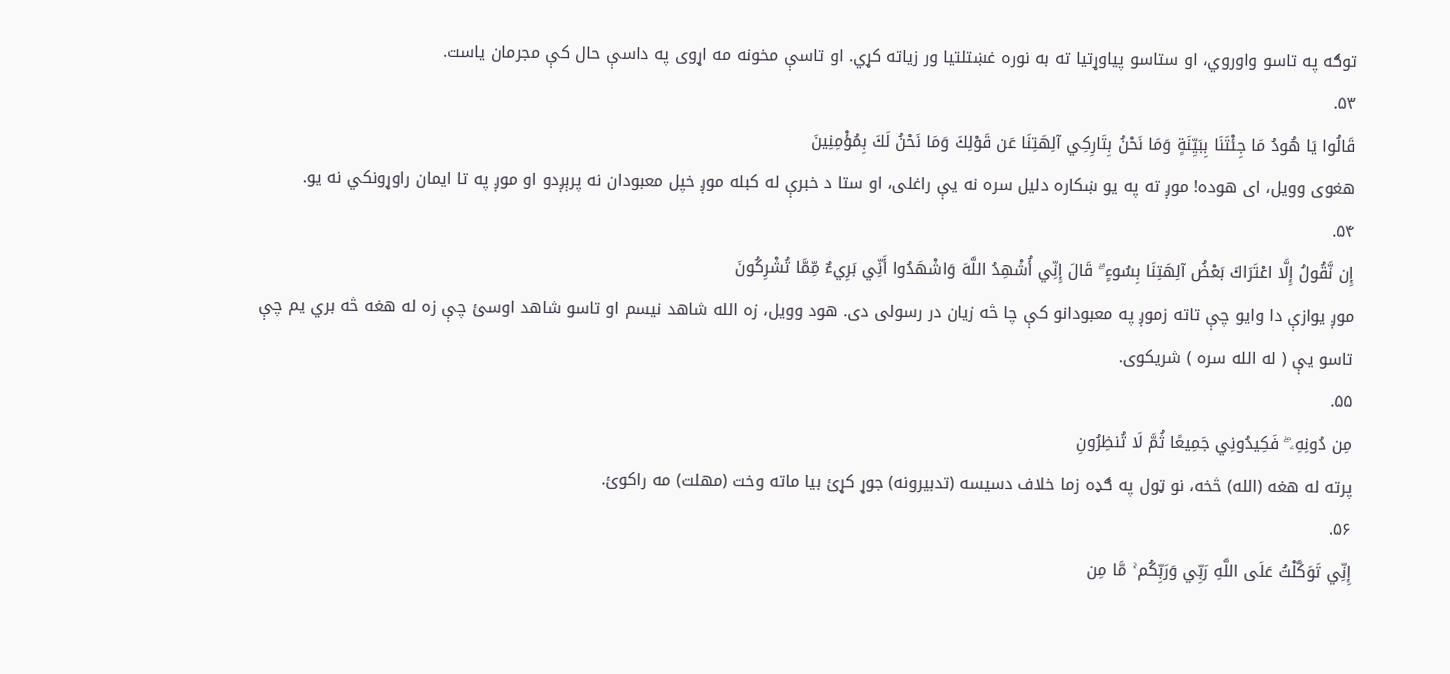توګه په تاسو واوروي، او ستاسو پياوړتیا ته به نوره غښتلتیا ور زیاته کړي. او تاسې مخونه مه اړوی په داسې حال کې مجرمان یاست.
۵۳.
قَالُوا يَا هُودُ مَا جِئْتَنَا بِبَيِّنَةٍ وَمَا نَحْنُ بِتَارِكِي آلِهَتِنَا عَن قَوْلِكَ وَمَا نَحْنُ لَكَ بِمُؤْمِنِينَ
هغوی وویل، ای هوده! موږ ته په یو ښکاره دلیل سره نه یې راغلی، او ستا د خبرې له کبله موږ خپل معبودان نه پرېږدو او موږ په تا ایمان راوړونکي نه یو.
۵۴.
إِن نَّقُولُ إِلَّا اعْتَرَاكَ بَعْضُ آلِهَتِنَا بِسُوءٍ ۗ قَالَ إِنِّي أُشْهِدُ اللَّهَ وَاشْهَدُوا أَنِّي بَرِيءٌ مِّمَّا تُشْرِكُونَ
موږ یوازې دا وایو چې تاته زموږ په معبودانو کې چا څه زیان در رسولی دی. هود وویل، زه الله شاهد نیسم او تاسو شاهد اوسئ چې زه له هغه څه بري یم چې تاسو یې ( له الله سره ) شریکوی.
۵۵.
مِن دُونِهِۦ ۖ فَكِيدُونِي جَمِيعًا ثُمَّ لَا تُنظِرُونِ
پرته له هغه (الله) څخه، نو ټول په ګډه زما خلاف دسیسه (تدبیرونه) جوړ کړئ بیا ماته وخت (مهلت) مه راکوئ.
۵۶.
إِنِّي تَوَكَّلْتُ عَلَى اللَّهِ رَبِّي وَرَبِّكُم ۚ مَّا مِن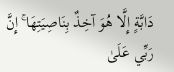دَابَّةٍ إِلَّا هُوَ آخِذٌ بِنَاصِيَتِهَا ۚ إِنَّ رَبِّي عَلَىٰ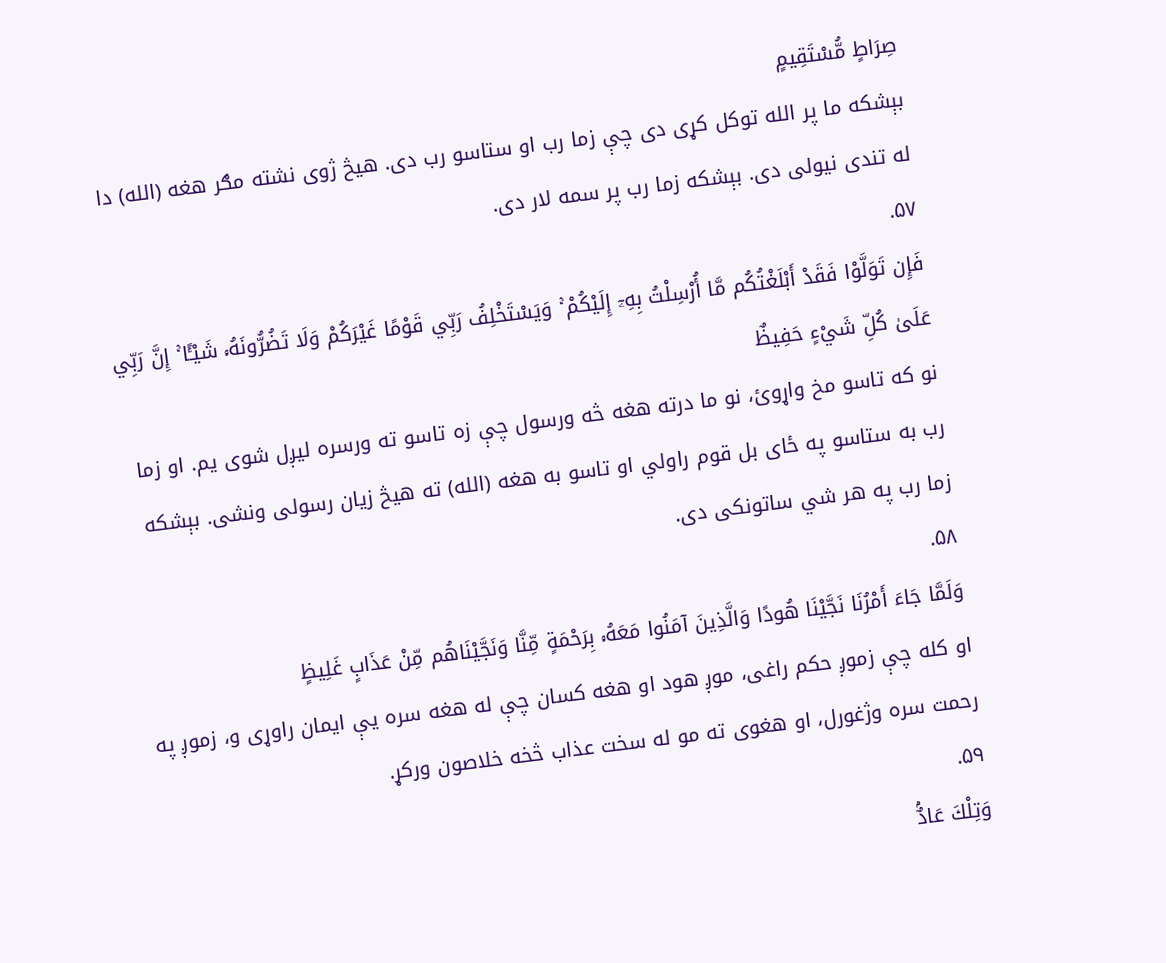صِرَاطٍ مُّسْتَقِيمٍ
بېشکه ما پر الله توکل کړی دی چې زما رب او ستاسو رب دی. هیڅ ژوی نشته مګر هغه (الله) دا له تندی نیولی دی. بېشکه زما رب پر سمه لار دی.
۵۷.
فَإِن تَوَلَّوْا فَقَدْ أَبْلَغْتُكُم مَّا أُرْسِلْتُ بِهِۦٓ إِلَيْكُمْ ۚ وَيَسْتَخْلِفُ رَبِّي قَوْمًا غَيْرَكُمْ وَلَا تَضُرُّونَهُۥ شَيْـًٔا ۚ إِنَّ رَبِّي عَلَىٰ كُلِّ شَيْءٍ حَفِيظٌ
نو که تاسو مخ واړوئ، نو ما درته هغه څه ورسول چې زه تاسو ته ورسره لیږل شوی یم. او زما رب به ستاسو په ځای بل قوم راولي او تاسو به هغه (الله) ته هیڅ زیان رسولی ونشی. بېشکه زما رب په هر شي ساتونکی دی.
۵۸.
وَلَمَّا جَاءَ أَمْرُنَا نَجَّيْنَا هُودًا وَالَّذِينَ آمَنُوا مَعَهُۥ بِرَحْمَةٍ مِّنَّا وَنَجَّيْنَاهُم مِّنْ عَذَابٍ غَلِيظٍ
او کله چې زموږ حکم راغی، موږ هود او هغه کسان چې له هغه سره يې ایمان راوړی و، زموږ په رحمت سره وژغورل، او هغوی ته مو له سخت عذاب څخه خلاصون ورکړ.
۵۹.
وَتِلْكَ عَادٌۢ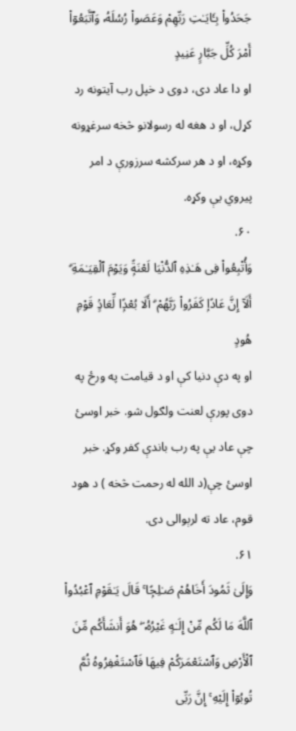جَحَدُوا۟ بِـَٔايَـٰتِ رَبِّهِمْ وَعَصَوا۟ رُسُلَهُۥ وَٱتَّبَعُوٓا۟ أَمْرَ كُلِّ جَبَّارٍ عَنِيدٍ
او دا عاد دی، دوی د خپل رب آیتونه رد کړل، او د هغه له رسولانو څخه سرغړونه وکړه، او د هر سرکشه سرزورې د امر پیروي يې وکړه.
۶۰.
وَأُتْبِعُوا۟ فِى هَـٰذِهِ ٱلدُّنْيَا لَعْنَةًۭ وَيَوْمَ ٱلْقِيَـٰمَةِ ۗ أَلَآ إِنَّ عَادًاۭ كَفَرُوا۟ رَبَّهُمْ ۗ أَلَا بُعْدًۭا لِّعَادٍۢ قَوْمِ هُودٍ
او په دې دنیا کې او د قیامت په ورځ په دوی پورې لعنت ولګول شو. خبر اوسئ چې عاد يې په رب باندې کفر وکړ. خبر اوسئ چې(د الله له رحمت څخه ) د هود قوم، عاد ته لرېوالی دی.
۶۱.
وَإِلَىٰ ثَمُودَ أَخَاهُمْ صَـٰلِحًۭا ۚ قَالَ يَـٰقَوْمِ ٱعْبُدُوا۟ ٱللَّهَ مَا لَكُم مِّنْ إِلَـٰهٍ غَيْرُهُۥ ۖ هُوَ أَنشَأَكُم مِّنَ ٱلْأَرْضِ وَٱسْتَعْمَرَكُمْ فِيهَا فَٱسْتَغْفِرُوهُ ثُمَّ تُوبُوٓا۟ إِلَيْهِ ۚ إِنَّ رَبِّى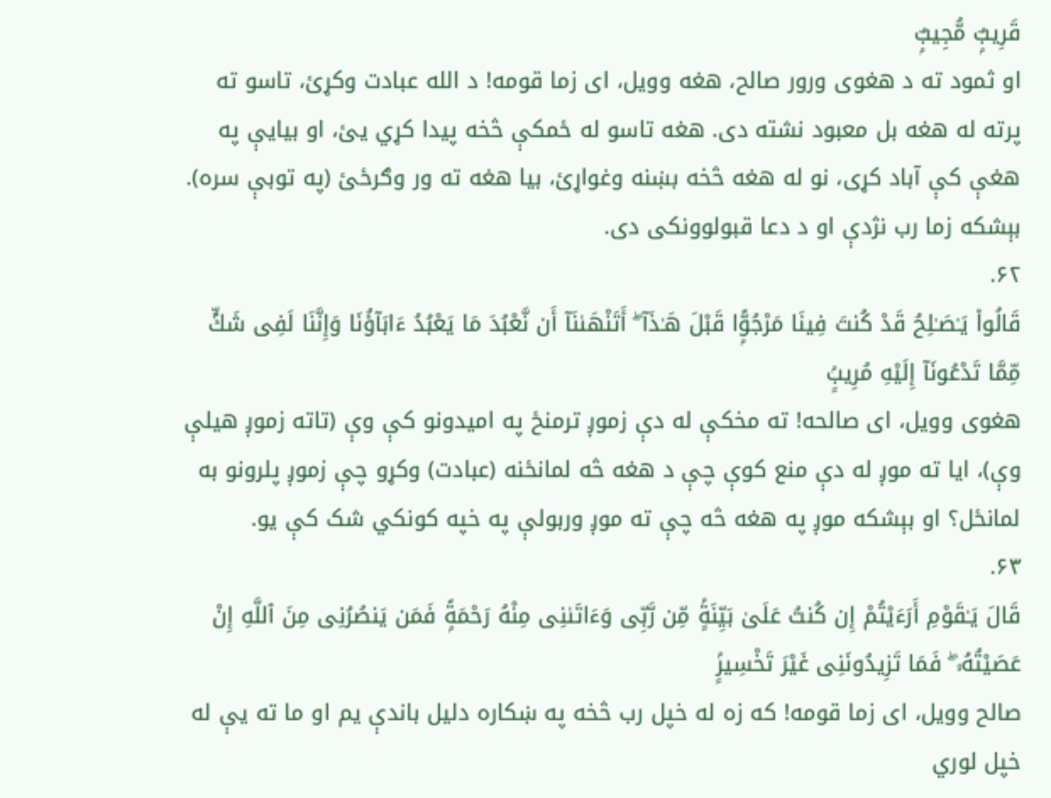قَرِيبٌۭ مُّجِيبٌۭ
او ثمود ته د هغوی ورور صالح، هغه وویل، ای زما قومه! د الله عبادت وکړئ، تاسو ته پرته له هغه بل معبود نشته دی. هغه تاسو له ځمکې څخه پیدا کړي یئ، او بیايې په هغې کې آباد کړی، نو له هغه څخه بښنه وغواړئ، بیا هغه ته ور وګرځئ (په توبې سره). بېشکه زما رب نژدې او د دعا قبولوونکی دی.
۶۲.
قَالُوا۟ يَـٰصَـٰلِحُ قَدْ كُنتَ فِينَا مَرْجُوًّۭا قَبْلَ هَـٰذَآ ۖ أَتَنْهَىٰنَآ أَن نَّعْبُدَ مَا يَعْبُدُ ءَابَآؤُنَا وَإِنَّنَا لَفِى شَكٍّۢ مِّمَّا تَدْعُونَآ إِلَيْهِ مُرِيبٍۢ
هغوی وویل، ای صالحه! ته مخکې له دې زموږ ترمنځ په امیدونو کې وې (تاته زموږ هیلې وې)، ایا ته موږ له دې منع کوې چې د هغه څه لمانځنه (عبادت) وکړو چې زموږ پلرونو به لمانځل؟ او بېشکه موږ په هغه څه چې ته موږ وربولې په خپه کونکي شک کې یو.
۶۳.
قَالَ يَـٰقَوْمِ أَرَءَيْتُمْ إِن كُنتُ عَلَىٰ بَيِّنَةٍۢ مِّن رَّبِّى وَءَاتَىٰنِى مِنْهُ رَحْمَةًۭ فَمَن يَنصُرُنِى مِنَ ٱللَّهِ إِنْ عَصَيْتُهُۥ ۖ فَمَا تَزِيدُونَنِى غَيْرَ تَخْسِيرٍۢ
صالح وویل، ای زما قومه! که زه له خپل رب څخه په ښکاره دلیل باندې یم او ما ته يې له خپل لوري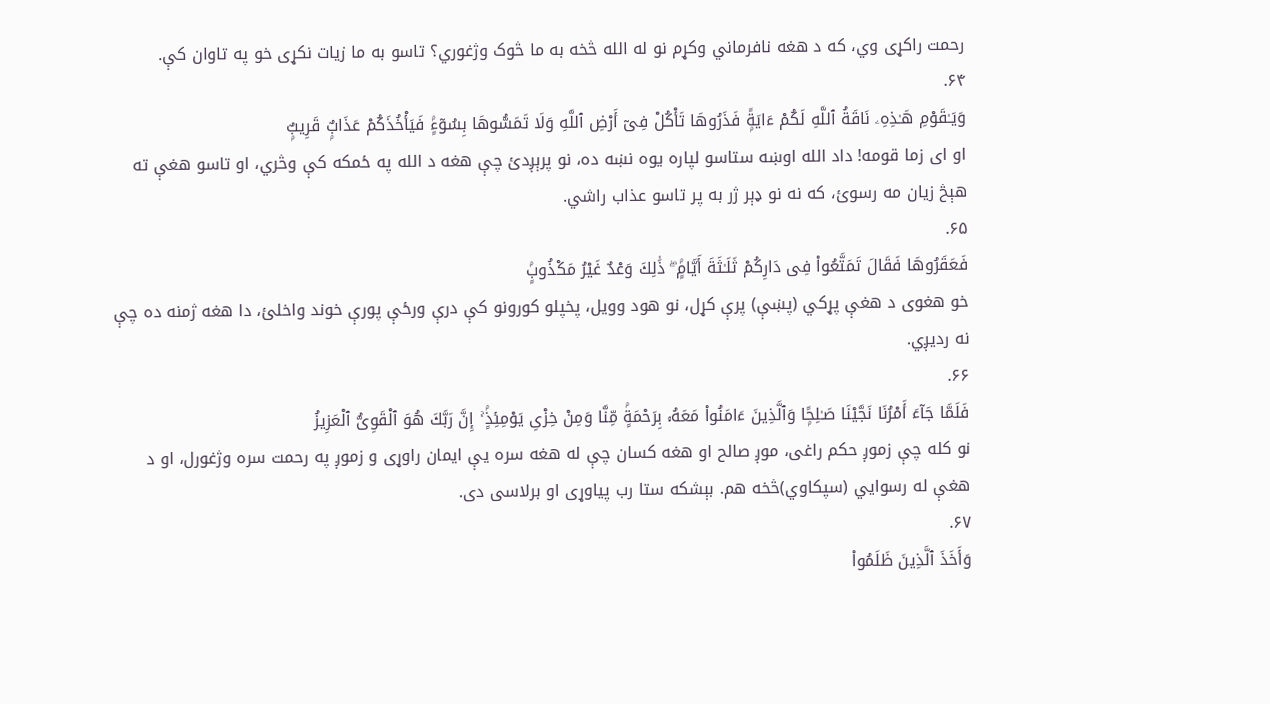رحمت راکړی وي، که د هغه نافرماني وکړم نو له الله څخه به ما څوک وژغوري؟ تاسو به ما زیات نکړی خو په تاوان کې.
۶۴.
وَيَـٰقَوْمِ هَـٰذِهِۦ نَاقَةُ ٱللَّهِ لَكُمْ ءَايَةًۭ فَذَرُوهَا تَأْكُلْ فِىٓ أَرْضِ ٱللَّهِ وَلَا تَمَسُّوهَا بِسُوٓءٍۢ فَيَأْخُذَكُمْ عَذَابٌۭ قَرِيبٌۭ
او ای زما قومه! داد الله اوښه ستاسو لپاره یوه نښه ده، نو پرېږدئ چې هغه د الله په ځمکه کې وڅري، او تاسو هغې ته هېڅ زیان مه رسوئ، که نه نو ډېر ژر به پر تاسو عذاب راشي.
۶۵.
فَعَقَرُوهَا فَقَالَ تَمَتَّعُوا۟ فِى دَارِكُمْ ثَلَـٰثَةَ أَيَّامٍۢ ۖ ذَٰلِكَ وَعْدٌ غَيْرُ مَكْذُوبٍۢ
خو هغوی د هغې پړکي (پښې) پرې کړل، نو هود وویل، پخپلو کورونو کې درې ورځې پورې خوند واخلئ، دا هغه ژمنه ده چې نه ردیږي.
۶۶.
فَلَمَّا جَآءَ أَمْرُنَا نَجَّيْنَا صَـٰلِحًۭا وَٱلَّذِينَ ءَامَنُوا۟ مَعَهُۥ بِرَحْمَةٍۢ مِّنَّا وَمِنْ خِزْىِ يَوْمِئِذٍۢ ۚ إِنَّ رَبَّكَ هُوَ ٱلْقَوِىُّ ٱلْعَزِيزُ
نو کله چې زموږ حکم راغی، موږ صالح او هغه کسان چې له هغه سره یې ایمان راوړی و زموږ په رحمت سره وژغورل، او د هغې له رسوايي (سپکاوي)څخه هم. بېشکه ستا رب پیاوړی او برلاسی دی.
۶۷.
وَأَخَذَ ٱلَّذِينَ ظَلَمُوا۟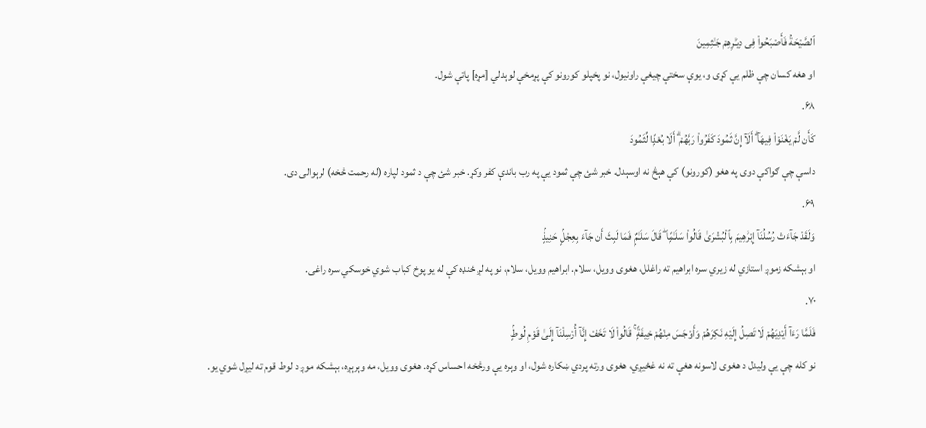ٱلصَّيْحَةُ فَأَصْبَحُوا۟ فِى دِيَـٰرِهِمْ جَـٰثِمِينَ
او هغه کسان چې ظلم یې کړی و، یوې سختې چیغې راونیول، نو پخپلو کورونو کې پړمخې لوېدلي [مړه] پاتې شول.
۶۸.
كَأَن لَّمْ يَغْنَوْا۟ فِيهَآ ۗ أَلَآ إِنَّ ثَمُودَ كَفَرُوا۟ رَبَّهُمْ ۗ أَلَا بُعْدًۭا لِّثَمُودَ
داسې چې ګواکې دوی په هغو (کورونو) کې هېڅ نه اوسېدل. خبر شئ چې ثمود يې په رب باندې کفر وکړ. خبر شئ چې د ثمود لپاره (له رحمت څخه) لرېوالی دی.
۶۹.
وَلَقَدْ جَآءَتْ رُسُلُنَآ إِبْرَٰهِيمَ بِٱلْبُشْرَىٰ قَالُوا۟ سَلَـٰمًۭا ۖ قَالَ سَلَـٰمٌۭ فَمَا لَبِثَ أَن جَآءَ بِعِجْلٍۢ حَنِيذٍۢ
او بېشکه زموږ استازي له زیري سره ابراهیم ته راغلل، هغوی وویل، سلام. ابراهیم وویل، سلام، نو په لږ ځنډه کې له یو پوخ کباب شوي خوسکي سره راغی.
۷۰.
فَلَمَّا رَءَآ أَيْدِيَهُمْ لَا تَصِلُ إِلَيْهِ نَكِرَهُمْ وَأَوْجَسَ مِنْهُمْ خِيفَةًۭ ۚ قَالُوا۟ لَا تَخَفْ إِنَّآ أُرْسِلْنَآ إِلَىٰ قَوْمِ لُوطٍۢ
نو کله چې يې ولیدل د هغوی لاسونه هغې ته نه غځيږي، هغوی ورته پردي ښکاره شول، او وېره يې ورڅخه احساس کړه. هغوی وویل، مه وېرېږه، بېشکه موږ د لوط قوم ته لیږل شوي یو.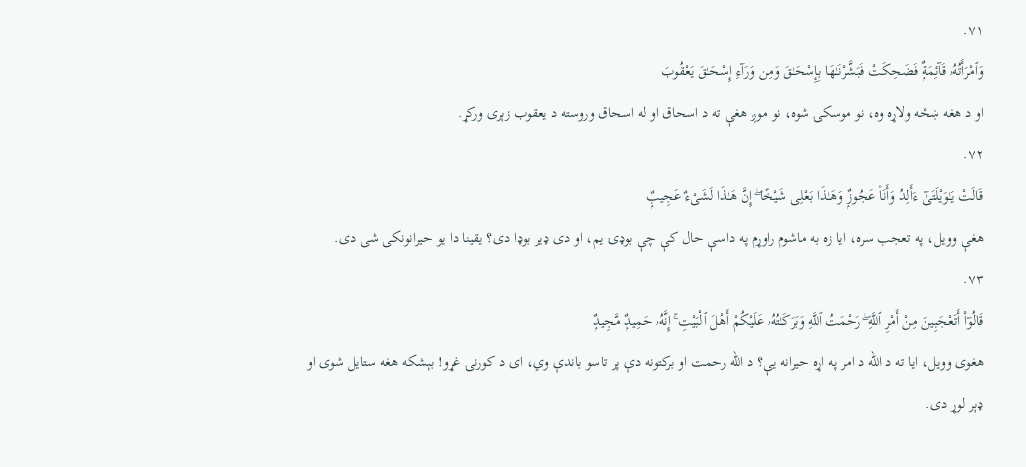۷۱.
وَٱمْرَأَتُهُۥ قَآئِمَةٌۭ فَضَحِكَتْ فَبَشَّرْنَـٰهَا بِإِسْحَـٰقَ وَمِن وَرَآءِ إِسْحَـٰقَ يَعْقُوبَ
او د هغه ښځه ولاړه وه، نو موسکۍ شوه، نو موږ هغې ته د اسحاق او له اسحاق وروسته د یعقوب زېری ورکړ.
۷۲.
قَالَتْ يَـٰوَيْلَتَىٰٓ ءَأَلِدُ وَأَنَا۠ عَجُوزٌۭ وَهَـٰذَا بَعْلِى شَيْخًا ۖ إِنَّ هَـٰذَا لَشَىْءٌ عَجِيبٌۭ
هغې وویل، په تعجب سره، ایا زه به ماشوم راوړم په داسې حال کې چې بوډۍ یم، او دی ډیر بوډا دی؟ یقینا دا یو حیرانونکی شی دی.
۷۳.
قَالُوٓا۟ أَتَعْجَبِينَ مِنْ أَمْرِ ٱللَّهِ ۖ رَحْمَتُ ٱللَّهِ وَبَرَكَـٰتُهُۥ عَلَيْكُمْ أَهْلَ ٱلْبَيْتِ ۚ إِنَّهُۥ حَمِيدٌۭ مَّجِيدٌۭ
هغوی وویل، ایا ته د الله د امر په اړه حیرانه یې؟ د الله رحمت او برکتونه دې پر تاسو باندې وي، ای د کورنۍ غړو! بېشکه هغه ستایل شوی او ډېر لوړ دی.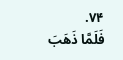۷۴.
فَلَمَّا ذَهَبَ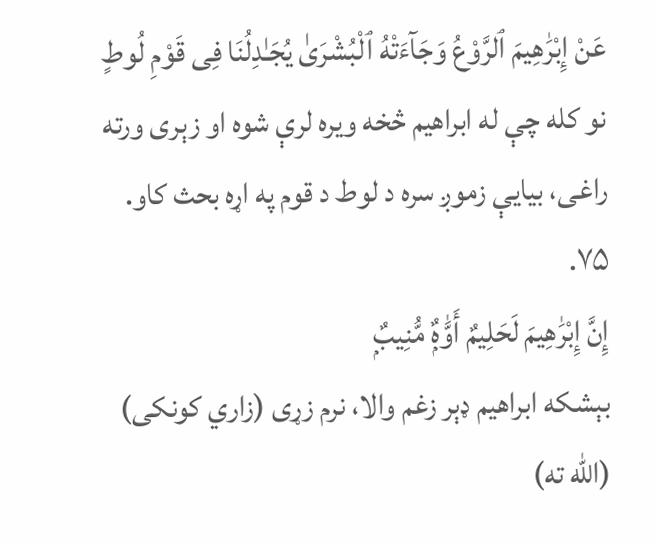عَنْ إِبْرَٰهِيمَ ٱلرَّوْعُ وَجَآءَتْهُ ٱلْبُشْرَىٰ يُجَـٰدِلُنَا فِى قَوْمِ لُوطٍ
نو کله چې له ابراهیم څخه ویره لرې شوه او زېری ورته راغی، بیايې زموږ سره د لوط د قوم په اړه بحث کاو.
۷۵.
إِنَّ إِبْرَٰهِيمَ لَحَلِيمٌ أَوَّٰهٌۭ مُّنِيبٌۭ
بېشکه ابراهیم ډېر زغم والا، نرم زړی (زاري کونکی) (الله ته)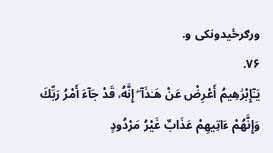ورګرځیدونکی و.
۷۶.
يَـٰٓإِبْرَٰهِيمُ أَعْرِضْ عَنْ هَـٰذَآ ۖ إِنَّهُۥ قَدْ جَآءَ أَمْرُ رَبِّكَ وَإِنَّهُمْ ءَاتِيهِمْ عَذَابٌ غَيْرُ مَرْدُودٍ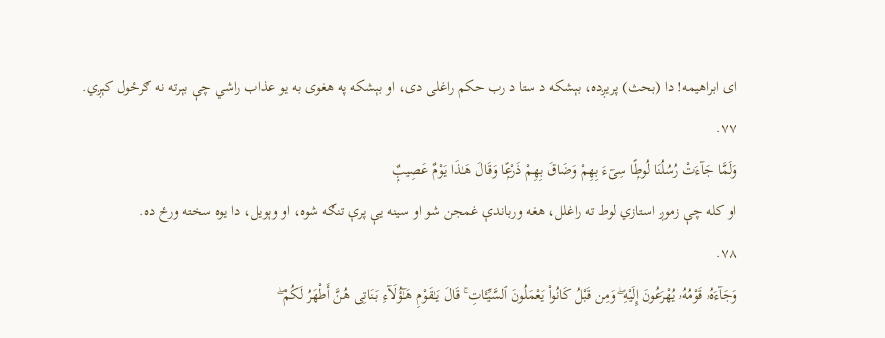ای ابراهیمه! دا (بحث) پریږده، بېشکه د ستا د رب حکم راغلی دی، او بېشکه په هغوی به یو عذاب راشي چې بېرته نه ګرځول کېږي.
۷۷.
وَلَمَّا جَآءَتْ رُسُلُنَا لُوطًۭا سِىٓءَ بِهِمْ وَضَاقَ بِهِمْ ذَرْعًۭا وَقَالَ هَـٰذَا يَوْمٌ عَصِيبٌۭ
او کله چې زموږ استازي لوط ته راغلل، هغه ورباندې غمجن شو او سینه يې پرې تنګه شوه، او وېویل، دا یوه سخته ورځ ده.
۷۸.
وَجَآءَهُۥ قَوْمُهُۥ يُهْرَعُونَ إِلَيْهِ ۖ وَمِن قَبْلُ كَانُوا۟ يَعْمَلُونَ ٱلسَّيِّـَٔاتِ ۚ قَالَ يَـٰقَوْمِ هَـٰٓؤُلَآءِ بَنَاتِى هُنَّ أَطْهَرُ لَكُمْ ۖ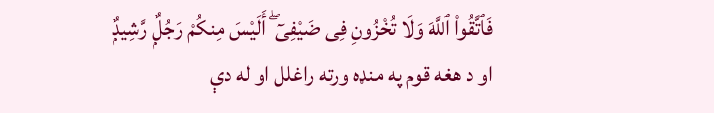فَٱتَّقُوا۟ ٱللَّهَ وَلَا تُخْزُونِ فِى ضَيْفِىٓ ۖ أَلَيْسَ مِنكُمْ رَجُلٌۭ رَّشِيدٌۭ
او د هغه قوم په منډه ورته راغلل او له دې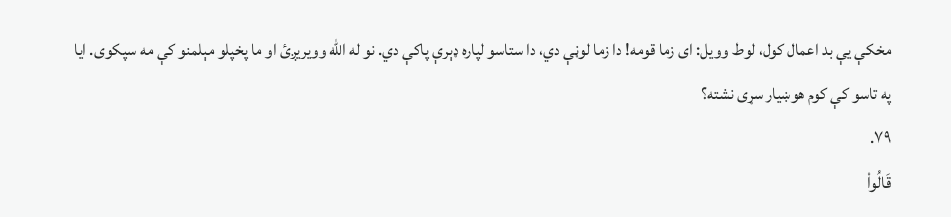مخکې یې بد اعمال کول، لوط وویل: ای زما قومه! دا زما لوڼې دي، دا ستاسو لپاره ډېرې پاکې دي. نو له الله وویریږئ او ما پخپلو مېلمنو کې مه سپکوی. ایا په تاسو کې کوم هوښیار سړی نشته؟
۷۹.
قَالُوا۟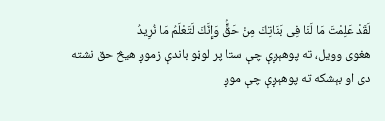لَقَدْ عَلِمْتَ مَا لَنَا فِى بَنَاتِكَ مِنْ حَقٍّۢ وَإِنَّكَ لَتَعْلَمُ مَا نُرِيدُ
هغوی وویل، ته پوهېږې چې ستا پر لوڼو باندې زموږ هیڅ حق نشته دی او بېشکه ته پوهېږې چې موږ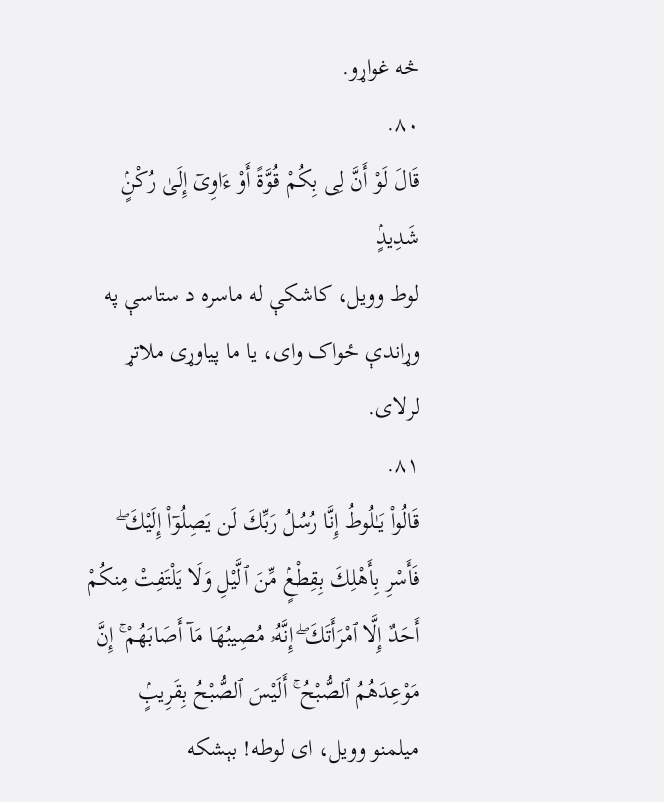څه غواړو.
۸۰.
قَالَ لَوْ أَنَّ لِى بِكُمْ قُوَّةً أَوْ ءَاوِىٓ إِلَىٰ رُكْنٍۢ شَدِيدٍۢ
لوط وویل، کاشکې له ماسره د ستاسې په وړاندې ځواک وای، یا ما پیاوړی ملاتړ لرلای.
۸۱.
قَالُوا۟ يَـٰلُوطُ إِنَّا رُسُلُ رَبِّكَ لَن يَصِلُوٓا۟ إِلَيْكَ ۖ فَأَسْرِ بِأَهْلِكَ بِقِطْعٍۢ مِّنَ ٱلَّيْلِ وَلَا يَلْتَفِتْ مِنكُمْ أَحَدٌ إِلَّا ٱمْرَأَتَكَ ۖ إِنَّهُۥ مُصِيبُهَا مَآ أَصَابَهُمْ ۚ إِنَّ مَوْعِدَهُمُ ٱلصُّبْحُ ۚ أَلَيْسَ ٱلصُّبْحُ بِقَرِيبٍۢ
میلمنو وویل، ای لوطه! بېشکه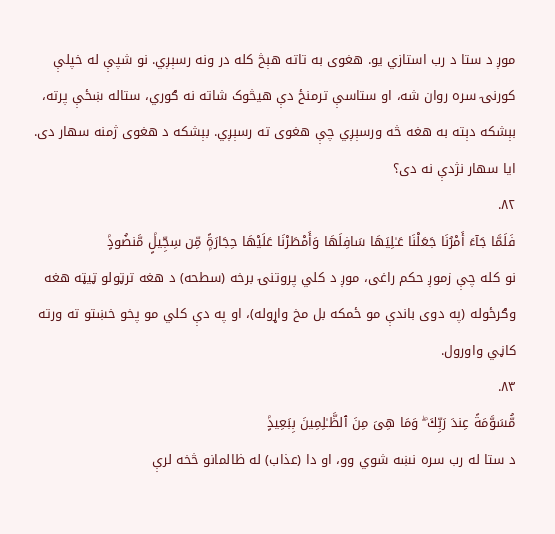موږ د ستا د رب استازي یو. هغوی به تاته هېڅ کله در ونه رسېږي. نو شپې له خپلې کورنۍ سره روان شه، او ستاسې ترمنځ دې هیڅوک شاته نه ګوري، ستاله ښځې پرته، بېشکه دېته به هغه څه ورسېږي چې هغوی ته رسېږي. بېشکه د هغوی ژمنه سهار دی. ایا سهار نژدې نه دی؟
۸۲.
فَلَمَّا جَآءَ أَمْرُنَا جَعَلْنَا عَـٰلِيَهَا سَافِلَهَا وَأَمْطَرْنَا عَلَيْهَا حِجَارَةًۭ مِّن سِجِّيلٍۢ مَّنضُودٍۢ
نو کله چې زموږ حکم راغی، موږ د کلي پروتنۍ برخه (سطحه) د هغه ترټولو ټيټه هغه وګرځوله (په دوی باندې مو ځمکه بل مخ واړوله)، او په دې کلي مو پخو خښتو ته ورته کاڼي واورول.
۸۳.
مُّسَوَّمَةً عِندَ رَبِّكَ ۖ وَمَا هِىَ مِنَ ٱلظَّـٰلِمِينَ بِبَعِيدٍۢ
د ستا له رب سره نښه شوي وو، او دا (عذاب) له ظالمانو څخه لرې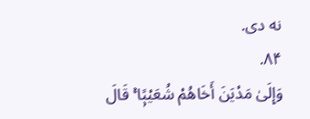نه دی.
۸۴.
وَإِلَىٰ مَدْيَنَ أَخَاهُمْ شُعَيْبًۭا ۚ قَالَ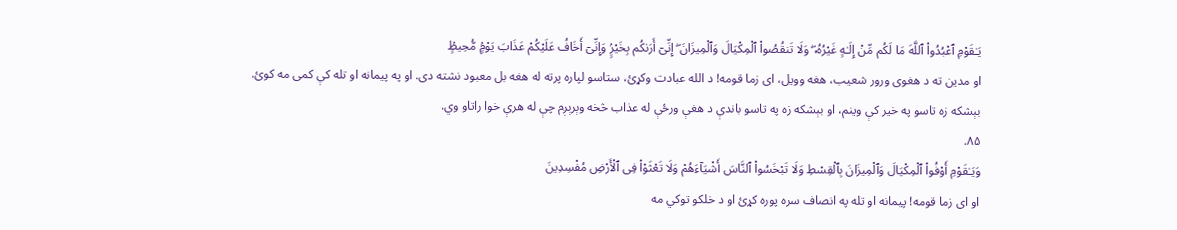يَـٰقَوْمِ ٱعْبُدُوا۟ ٱللَّهَ مَا لَكُم مِّنْ إِلَـٰهٍ غَيْرُهُۥ ۖ وَلَا تَنقُصُوا۟ ٱلْمِكْيَالَ وَٱلْمِيزَانَ ۖ إِنِّىٓ أَرَىٰكُم بِخَيْرٍۢ وَإِنِّىٓ أَخَافُ عَلَيْكُمْ عَذَابَ يَوْمٍۢ مُّحِيطٍۢ
او مدین ته د هغوی ورور شعیب، هغه وویل، ای زما قومه! د الله عبادت وکړئ، ستاسو لپاره پرته له هغه بل معبود نشته دی. او په پیمانه او تله کې کمی مه کوئ. بېشکه زه تاسو په خیر کې وینم، او بېشکه زه په تاسو باندې د هغې ورځې له عذاب څخه وېرېږم چې له هرې خوا راتاو وي.
۸۵.
وَيَـٰقَوْمِ أَوْفُوا۟ ٱلْمِكْيَالَ وَٱلْمِيزَانَ بِٱلْقِسْطِ وَلَا تَبْخَسُوا۟ ٱلنَّاسَ أَشْيَآءَهُمْ وَلَا تَعْثَوْا۟ فِى ٱلْأَرْضِ مُفْسِدِينَ
او ای زما قومه! پیمانه او تله په انصاف سره پوره کړئ او د خلکو توکي مه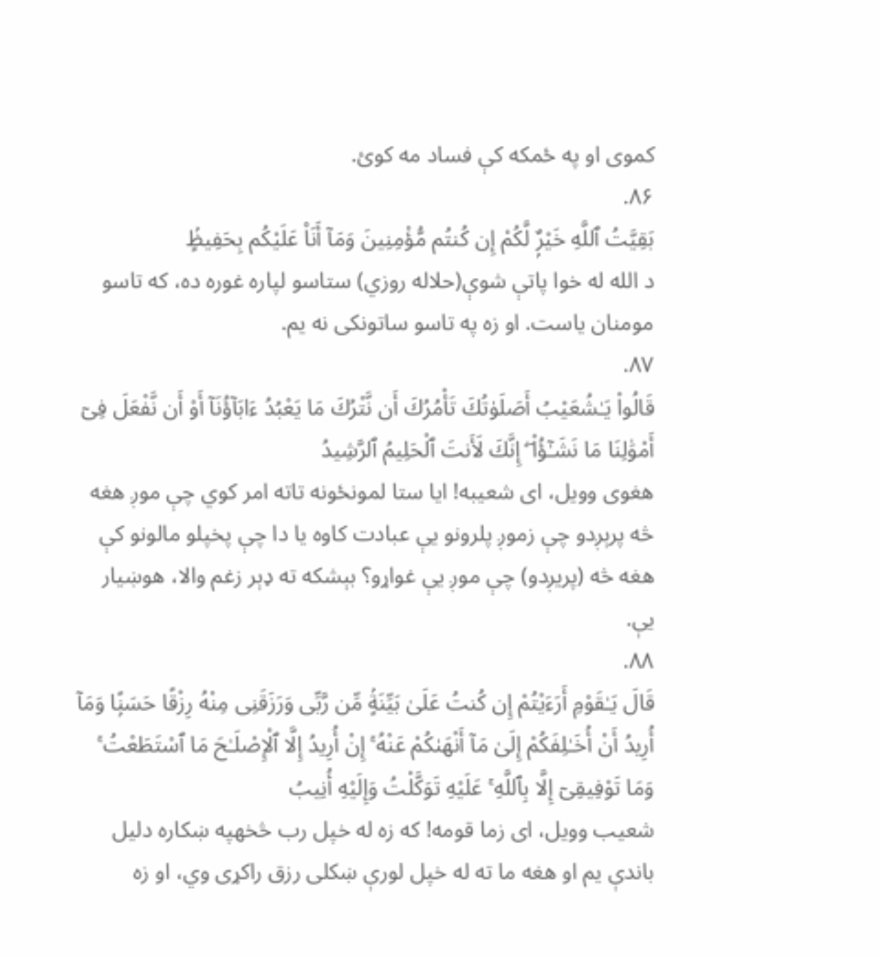کموی او په ځمکه کې فساد مه کوئ.
۸۶.
بَقِيَّتُ ٱللَّهِ خَيْرٌۭ لَّكُمْ إِن كُنتُم مُّؤْمِنِينَ وَمَآ أَنَا۠ عَلَيْكُم بِحَفِيظٍۢ
د الله له خوا پاتې شوې(حلاله روزي) ستاسو لپاره غوره ده، که تاسو مومنان یاست. او زه په تاسو ساتونکی نه یم.
۸۷.
قَالُوا۟ يَـٰشُعَيْبُ أَصَلَوٰتُكَ تَأْمُرُكَ أَن نَّتْرُكَ مَا يَعْبُدُ ءَابَآؤُنَآ أَوْ أَن نَّفْعَلَ فِىٓ أَمْوَٰلِنَا مَا نَشَـٰٓؤُا۟ ۖ إِنَّكَ لَأَنتَ ٱلْحَلِيمُ ٱلرَّشِيدُ
هغوی وویل، ای شعیبه! ایا ستا لمونځونه تاته امر کوي چې موږ هغه څه پرېږدو چې زموږ پلرونو یې عبادت کاوه یا دا چې پخپلو مالونو کې هغه څه (پریږدو) چې موږ یې غواړو؟ بېشکه ته ډېر زغم والا، هوښیار یې.
۸۸.
قَالَ يَـٰقَوْمِ أَرَءَيْتُمْ إِن كُنتُ عَلَىٰ بَيِّنَةٍۢ مِّن رَّبِّى وَرَزَقَنِى مِنْهُ رِزْقًا حَسَنًۭا وَمَآ أُرِيدُ أَنْ أُخَـٰلِفَكُمْ إِلَىٰ مَآ أَنْهَىٰكُمْ عَنْهُ ۚ إِنْ أُرِيدُ إِلَّا ٱلْإِصْلَـٰحَ مَا ٱسْتَطَعْتُ ۚ وَمَا تَوْفِيقِىٓ إِلَّا بِٱللَّهِ ۚ عَلَيْهِ تَوَكَّلْتُ وَإِلَيْهِ أُنِيبُ
شعیب وویل، ای زما قومه! که زه له خپل رب څخهپه ښکاره دلیل باندې یم او هغه ما ته له خپل لورې ښکلی رزق راکړی وي، او زه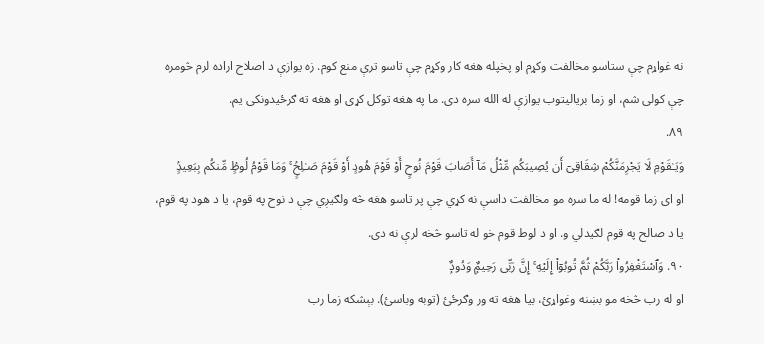نه غواړم چې ستاسو مخالفت وکړم او پخپله هغه کار وکړم چې تاسو ترې منع کوم. زه یوازې د اصلاح اراده لرم څومره چې کولی شم، او زما بریالیتوب یوازې له الله سره دی. ما په هغه توکل کړی او هغه ته ګرځيدونکی یم.
۸۹.
وَيَـٰقَوْمِ لَا يَجْرِمَنَّكُمْ شِقَاقِىٓ أَن يُصِيبَكُم مِّثْلُ مَآ أَصَابَ قَوْمَ نُوحٍ أَوْ قَوْمَ هُودٍ أَوْ قَوْمَ صَـٰلِحٍۢ ۚ وَمَا قَوْمُ لُوطٍۢ مِّنكُم بِبَعِيدٍۢ
او ای زما قومه! له ما سره مو مخالفت داسې نه کړي چې پر تاسو هغه څه ولګیږي چې د نوح په قوم، یا د هود په قوم، یا د صالح په قوم لګیدلي و. او د لوط قوم خو له تاسو څخه لرې نه دی.
۹۰. وَٱسْتَغْفِرُوا۟ رَبَّكُمْ ثُمَّ تُوبُوٓا۟ إِلَيْهِ ۚ إِنَّ رَبِّى رَحِيمٌۭ وَدُودٌۭ
او له رب څخه مو بښنه وغواړئ، بیا هغه ته ور وګرځئ (توبه وباسئ). بېشکه زما رب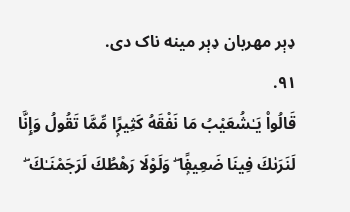ډېر مهربان ډېر مینه ناک دی.
۹۱.
قَالُوا۟ يَـٰشُعَيْبُ مَا نَفْقَهُ كَثِيرًۭا مِّمَّا تَقُولُ وَإِنَّا لَنَرَىٰكَ فِينَا ضَعِيفًۭا ۖ وَلَوْلَا رَهْطُكَ لَرَجَمْنَـٰكَ ۖ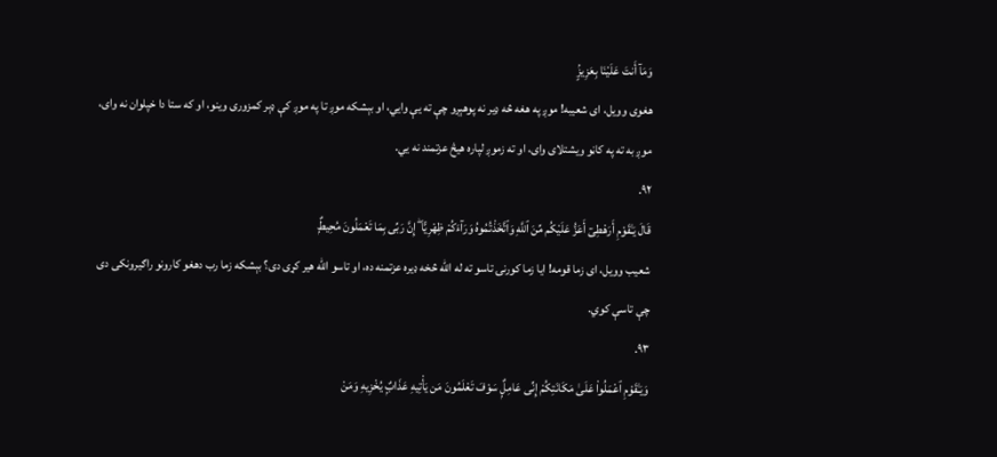وَمَآ أَنتَ عَلَيْنَا بِعَزِيزٍۢ
هغوی وویل، ای شعیبه! موږ په هغه څه ډیر نه پوهېږو چې ته یې وایي، او بېشکه موږ تا په موږ کې ډېر کمزوری وینو، او که ستا دا خپلوان نه وای، موږ به ته په کاڼو ویشتلای وای، او ته زموږ لپاره هیڅ عزتمند نه یي.
۹۲.
قَالَ يَـٰقَوْمِ أَرَهْطِىٓ أَعَزُّ عَلَيْكُم مِّنَ ٱللَّهِ وَٱتَّخَذْتُمُوهُ وَرَآءَكُمْ ظِهْرِيًّا ۖ إِنَّ رَبِّى بِمَا تَعْمَلُونَ مُحِيطٌۭ
شعیب وویل، ای زما قومه! ایا زما کورنۍ تاسو ته له الله څخه ډیره عزتمنه ده، او تاسو الله هیر کړی دی؟ بېشکه زما رب دهغو کارونو راګیرونکی دی چې تاسې کوي.
۹۳.
وَيَـٰقَوْمِ ٱعْمَلُوا۟ عَلَىٰ مَكَانَتِكُمْ إِنِّى عَامِلٌۭ سَوْفَ تَعْلَمُونَ مَن يَأْتِيهِ عَذَابٌۭ يُخْزِيهِ وَمَنْ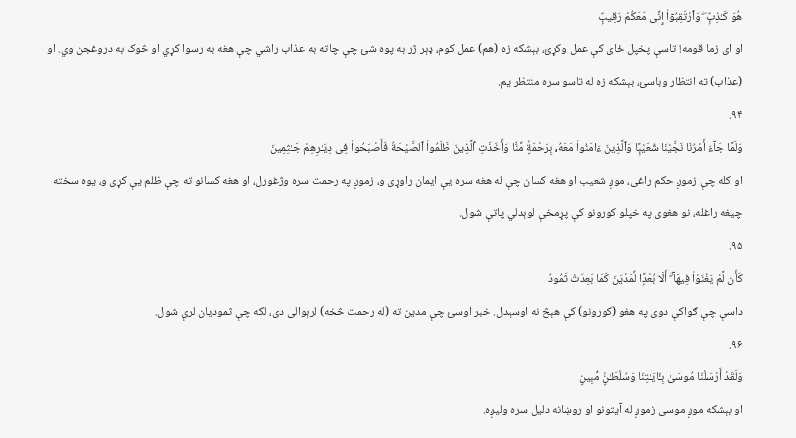هُوَ كَـٰذِبٌۭ ۖ وَٱرْتَقِبُوٓا۟ إِنِّى مَعَكُمْ رَقِيبٌۭ
او ای زما قومه! تاسې پخپل ځای کې عمل وکړئ، بېشکه زه (هم) عمل کوم، ډېر ژر به پوه شئ چې چاته به عذاب راشي چې هغه به رسوا کړي او څوک به دروغجن وي. او (عذاب) ته انتظار وباسئ، بېشکه زه له تاسو سره منتظر یم.
۹۴.
وَلَمَّا جَآءَ أَمْرُنَا نَجَّيْنَا شُعَيْبًۭا وَٱلَّذِينَ ءَامَنُوا۟ مَعَهُۥ بِرَحْمَةٍۢ مِّنَّا وَأَخَذَتِ ٱلَّذِينَ ظَلَمُوا۟ ٱلصَّيْحَةُ فَأَصْبَحُوا۟ فِى دِيَـٰرِهِمْ جَـٰثِمِينَ
او کله چې زموږ حکم راغی، موږ شعیب او هغه کسان چې له هغه سره یې ایمان راوړی و، زموږ په رحمت سره وژغورل، او هغه کسانو ته چې ظلم یې کړی و، یوه سخته چیغه راغله، نو هغوی په خپلو کورونو کې پړمخې لوېدلي پاتې شول.
۹۵.
كَأَن لَّمْ يَغْنَوْا۟ فِيهَآ ۗ أَلَا بُعْدًۭا لِّمَدْيَنَ كَمَا بَعِدَتْ ثَمُودُ
داسې چې ګواکې دوی په هغو (کورونو) کې هېڅ نه اوسېدل. خبر اوسئ چې مدین ته (له رحمت څخه) لرېوالی دی، لکه چې ثمودیان لرې شول.
۹۶.
وَلَقَدْ أَرْسَلْنَا مُوسَىٰ بِـَٔايَـٰتِنَا وَسُلْطَـٰنٍۢ مُّبِينٍ
او بېشکه موږ موسی زموږ له آیتونو او روښانه دلیل سره ولیږه.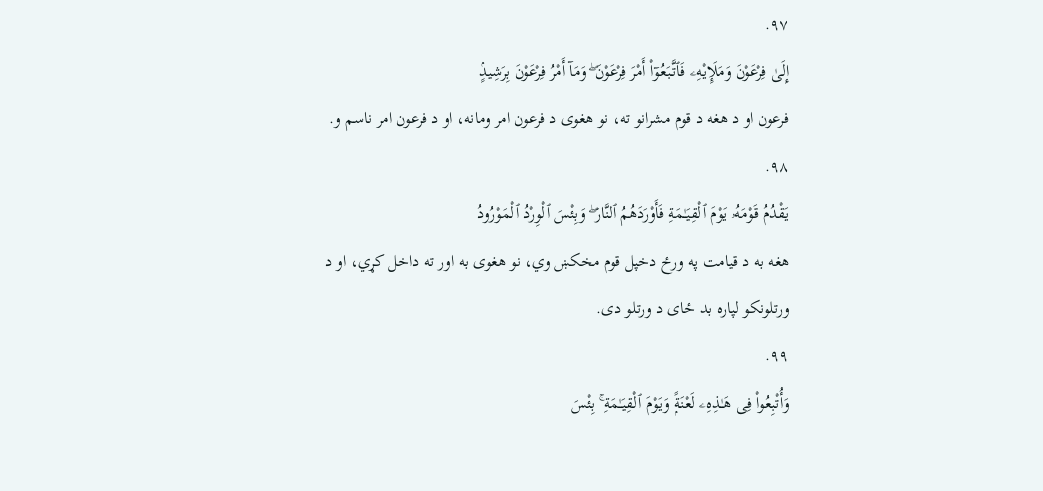۹۷.
إِلَىٰ فِرْعَوْنَ وَمَلَإِيْهِۦ فَٱتَّبَعُوٓا۟ أَمْرَ فِرْعَوْنَ ۖ وَمَآ أَمْرُ فِرْعَوْنَ بِرَشِيدٍۢ
فرعون او د هغه د قوم مشرانو ته، نو هغوی د فرعون امر ومانه، او د فرعون امر ناسم و.
۹۸.
يَقْدُمُ قَوْمَهُۥ يَوْمَ ٱلْقِيَـٰمَةِ فَأَوْرَدَهُمُ ٱلنَّارَ ۖ وَبِئْسَ ٱلْوِرْدُ ٱلْمَوْرُودُ
هغه به د قیامت په ورځ دخپل قوم مخکښ وي، نو هغوی به اور ته داخل کړي، او د ورتلونکو لپاره بد ځای د ورتلو دی.
۹۹.
وَأُتْبِعُوا۟ فِى هَـٰذِهِۦ لَعْنَةًۭ وَيَوْمَ ٱلْقِيَـٰمَةِ ۚ بِئْسَ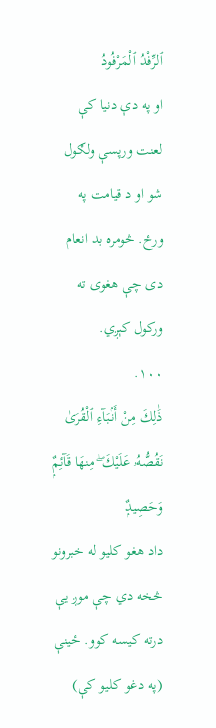ٱلرِّفْدُ ٱلْمَرْفُودُ
او په دې دنیا کې لعنت ورپسې ولګول شو او د قیامت په ورځ. څومره بد انعام دی چې هغوی ته ورکول کېږي.
۱۰۰.
ذَٰلِكَ مِنْ أَنۢبَآءِ ٱلْقُرَىٰ نَقُصُّهُۥ عَلَيْكَ ۖ مِنهَا قَآئِمٌۭ وَحَصِيدٌۭ
داد هغو کلیو له خبرونو څخه دي چې موږ يې درته کیسه کوو. ځینې (په دغو کلیو کې)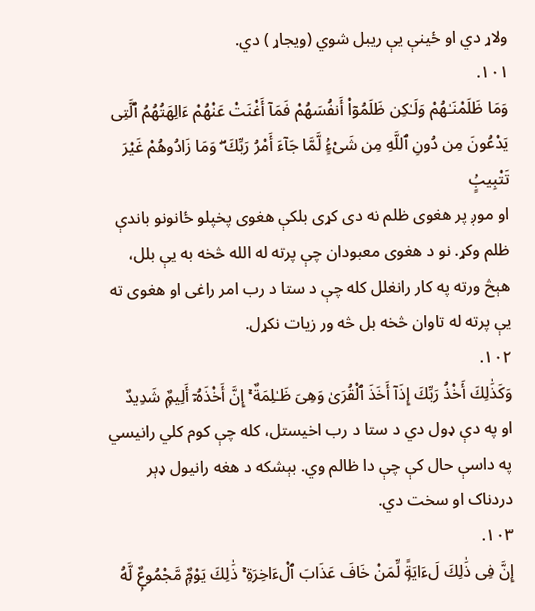ولاړ دي او ځینې يې ریبل شوي (ویجاړ ) دي.
۱۰۱.
وَمَا ظَلَمْنَـٰهُمْ وَلَـٰكِن ظَلَمُوٓا۟ أَنفُسَهُمْ فَمَآ أَغْنَتْ عَنْهُمْ ءَالِهَتُهُمُ ٱلَّتِى يَدْعُونَ مِن دُونِ ٱللَّهِ مِن شَىْءٍۢ لَّمَّا جَآءَ أَمْرُ رَبِّكَ ۖ وَمَا زَادُوهُمْ غَيْرَ تَتْبِيبٍۢ
او موږ پر هغوی ظلم نه دی کړی بلکې هغوی پخپلو ځانونو باندې ظلم وکړ. نو د هغوی معبودان چې پرته له الله څخه به يې بلل، هېڅ ورته په کار رانغلل کله چې د ستا د رب امر راغی او هغوی ته یې پرته له تاوان څخه بل څه ور زیات نکړل.
۱۰۲.
وَكَذَٰلِكَ أَخْذُ رَبِّكَ إِذَآ أَخَذَ ٱلْقُرَىٰ وَهِىَ ظَـٰلِمَةٌ ۚ إِنَّ أَخْذَهُۥٓ أَلِيمٌۭ شَدِيدٌ
او په دې ډول دي د ستا د رب اخیستل، کله چې کوم کلي رانیسي په داسې حال کې چې دا ظالم وي. بېشکه د هغه رانیول ډېر دردناک او سخت دي.
۱۰۳.
إِنَّ فِى ذَٰلِكَ لَءَايَةًۭ لِّمَنْ خَافَ عَذَابَ ٱلْءَاخِرَةِ ۚ ذَٰلِكَ يَوْمٌۭ مَّجْمُوعٌۭ لَّهُ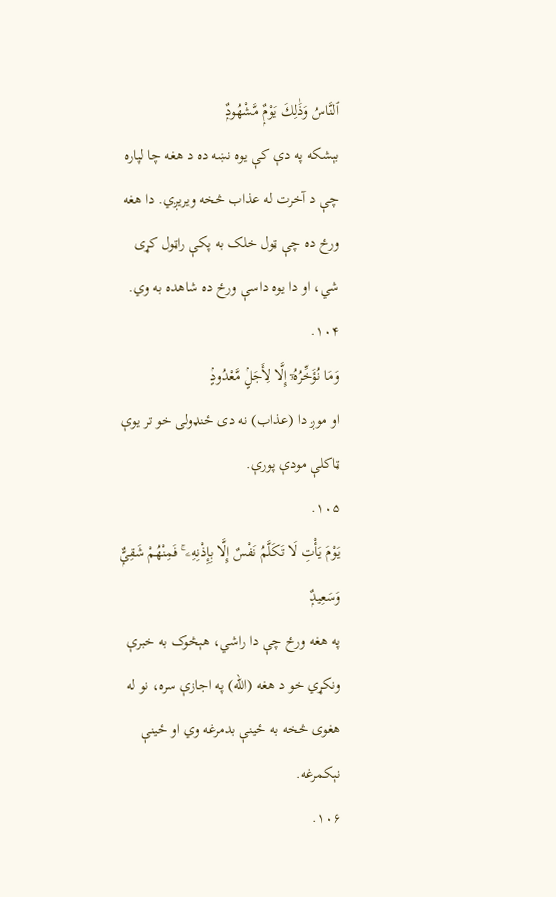ٱلنَّاسُ وَذَٰلِكَ يَوْمٌۭ مَّشْهُودٌۭ
بېشکه په دې کې یوه نښه ده د هغه چا لپاره چې د آخرت له عذاب څخه ویریږي. دا هغه ورځ ده چې ټول خلک به پکې راټول کړی شي، او دا یوه داسې ورځ ده شاهده به وي.
۱۰۴.
وَمَا نُؤَخِّرُهُۥٓ إِلَّا لِأَجَلٍۢ مَّعْدُودٍۢ
او موږ دا (عذاب) نه دی ځنډولی خو تر یوې ټاکلې مودې پورې.
۱۰۵.
يَوْمَ يَأْتِ لَا تَكَلَّمُ نَفْسٌ إِلَّا بِإِذْنِهِۦ ۚ فَمِنْهُمْ شَقِىٌّۭ وَسَعِيدٌۭ
په هغه ورځ چې دا راشي، هېڅوک به خبرې ونکړي خو د هغه (الله) په اجازې سره، نو له هغوی څخه به ځینې بدمرغه وي او ځینې نېکمرغه.
۱۰۶.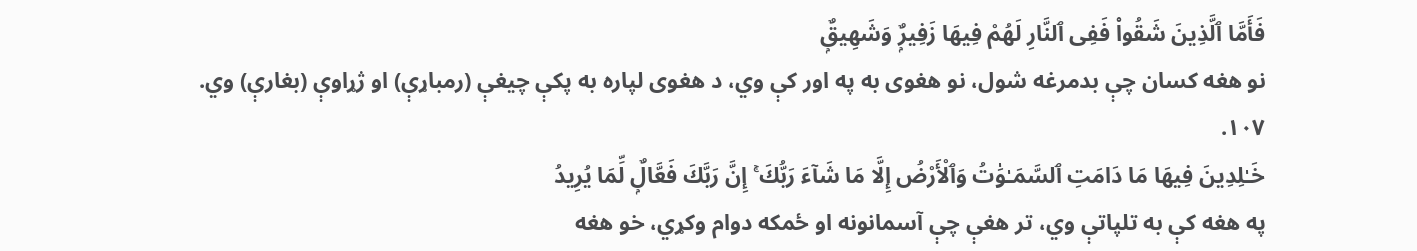فَأَمَّا ٱلَّذِينَ شَقُوا۟ فَفِى ٱلنَّارِ لَهُمْ فِيهَا زَفِيرٌۭ وَشَهِيقٌۭ
نو هغه کسان چې بدمرغه شول، نو هغوی به په اور کې وي، د هغوی لپاره به پکې چیغې (رمباړې) او ژړاوې (بغارې) وي.
۱۰۷.
خَـٰلِدِينَ فِيهَا مَا دَامَتِ ٱلسَّمَـٰوَٰتُ وَٱلْأَرْضُ إِلَّا مَا شَآءَ رَبُّكَ ۚ إِنَّ رَبَّكَ فَعَّالٌۭ لِّمَا يُرِيدُ
په هغه کې به تلپاتې وي، تر هغې چې آسمانونه او ځمکه دوام وکړي، خو هغه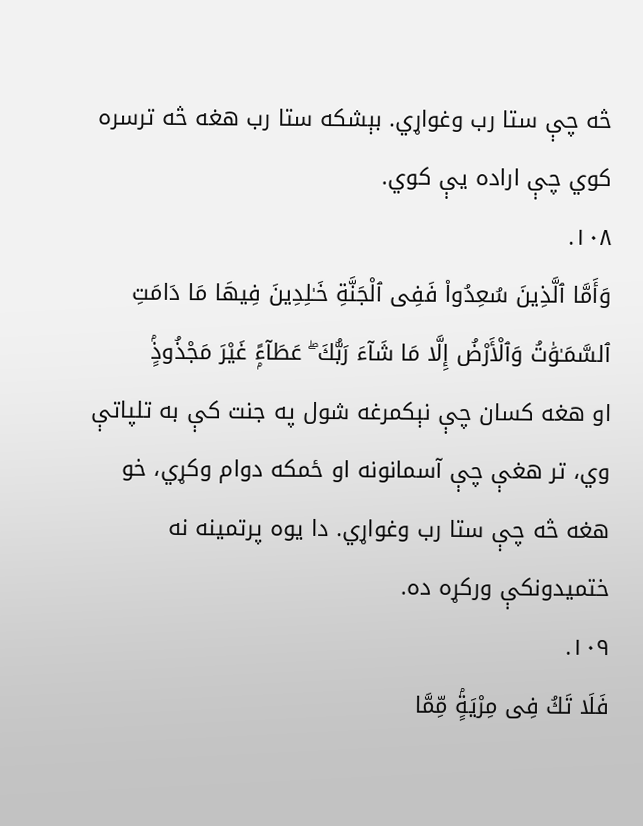څه چې ستا رب وغواړي. بېشکه ستا رب هغه څه ترسره کوي چې اراده يې کوي.
۱۰۸.
وَأَمَّا ٱلَّذِينَ سُعِدُوا۟ فَفِى ٱلْجَنَّةِ خَـٰلِدِينَ فِيهَا مَا دَامَتِ ٱلسَّمَـٰوَٰتُ وَٱلْأَرْضُ إِلَّا مَا شَآءَ رَبُّكَ ۖ عَطَآءًۭ غَيْرَ مَجْذُوذٍۢ
او هغه کسان چې نېکمرغه شول په جنت کې به تلپاتې وي، تر هغې چې آسمانونه او ځمکه دوام وکړي، خو هغه څه چې ستا رب وغواړي. دا یوه پرتمینه نه ختمیدونکې ورکړه ده.
۱۰۹.
فَلَا تَكُ فِى مِرْيَةٍۢ مِّمَّا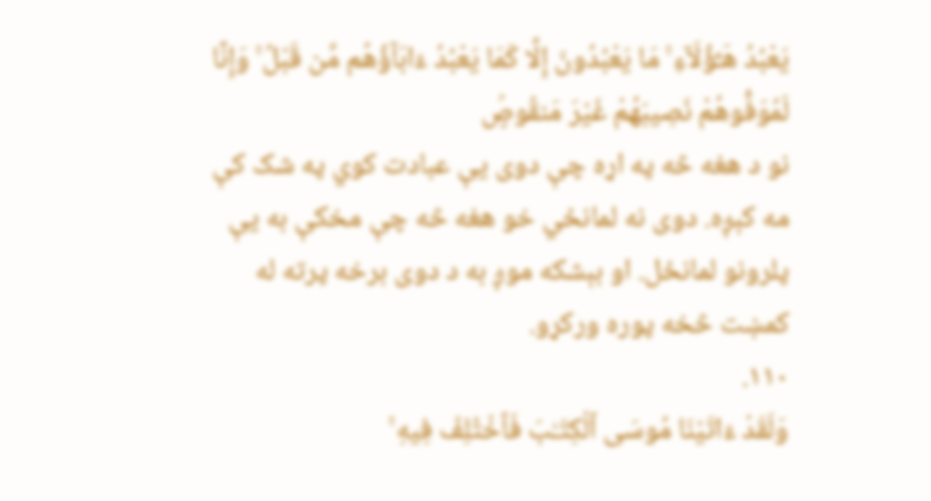يَعْبُدُ هَـٰٓؤُلَآءِ ۚ مَا يَعْبُدُونَ إِلَّا كَمَا يَعْبُدُ ءَابَآؤُهُم مِّن قَبْلُ ۚ وَإِنَّا لَمُوَفُّوهُمْ نَصِيبَهُمْ غَيْرَ مَنقُوصٍۢ
نو د هغه څه په اړه چې دوی یې عبادت کوي په شک کې مه کېږه. دوی نه لمانځي خو هغه څه چې مخکې به يې پلرونو لمانځل. او بېشکه موږ به د دوی برخه پرته له کمښت څخه پوره ورکړو.
۱۱۰.
وَلَقَدْ ءَاتَيْنَا مُوسَى ٱلْكِتَـٰبَ فَٱخْتُلِفَ فِيهِ ۚ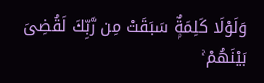وَلَوْلَا كَلِمَةٌۭ سَبَقَتْ مِن رَّبِّكَ لَقُضِىَ بَيْنَهُمْ ۚ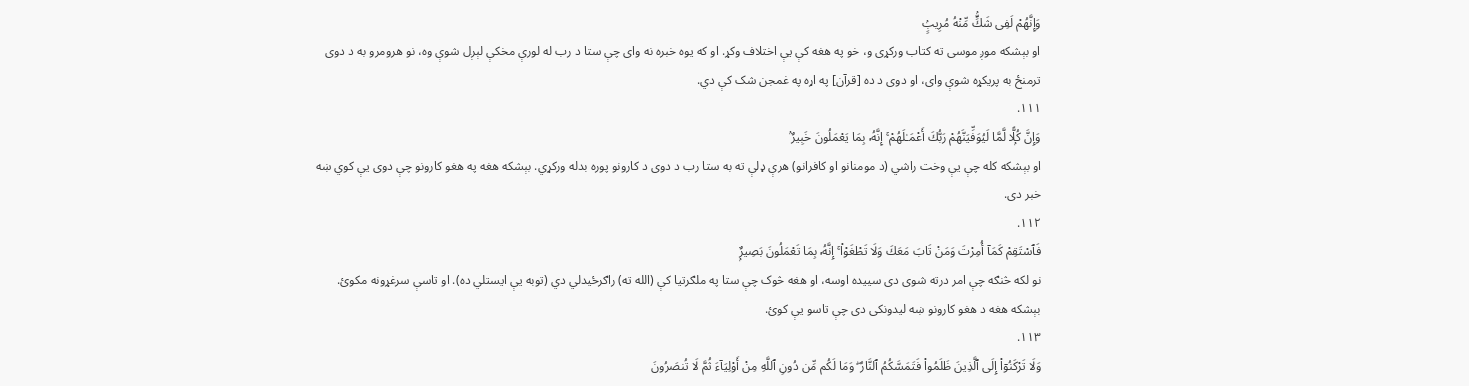وَإِنَّهُمْ لَفِى شَكٍّۢ مِّنْهُ مُرِيبٍۢ
او بېشكه موږ موسی ته كتاب وركړى و، خو په هغه كې يې اختلاف وکړ. او که یوه خبره نه وای چې ستا د رب له لورې مخکې لېږل شوې وه، نو هرومرو به د دوی ترمنځ به پریکړه شوې وای، او دوی د ده [قرآن] په اړه په غمجن شک کې دي.
۱۱۱.
وَإِنَّ كُلًّۭا لَّمَّا لَيُوَفِّيَنَّهُمْ رَبُّكَ أَعْمَـٰلَهُمْ ۚ إِنَّهُۥ بِمَا يَعْمَلُونَ خَبِيرٌۢ
او بېشکه کله چې يې وخت راشي (د مومنانو او کافرانو) هرې ډلې ته به ستا رب د دوی د کارونو پوره بدله ورکړي. بېشکه هغه په هغو کارونو چې دوی یې کوي ښه خبر دی.
۱۱۲.
فَٱسْتَقِمْ كَمَآ أُمِرْتَ وَمَنْ تَابَ مَعَكَ وَلَا تَطْغَوْا۟ ۚ إِنَّهُۥ بِمَا تَعْمَلُونَ بَصِيرٌۭ
نو لکه څنګه چې امر درته شوی دی سییده اوسه، او هغه څوک چې ستا په ملګرتیا کې (الله ته) راګرځيدلي دي (توبه يې ایستلي ده). او تاسې سرغړونه مکوئ. بېشکه هغه د هغو کارونو ښه لیدونکی دی چې تاسو یې کوئ.
۱۱۳.
وَلَا تَرْكَنُوٓا۟ إِلَى ٱلَّذِينَ ظَلَمُوا۟ فَتَمَسَّكُمُ ٱلنَّارُ ۖ وَمَا لَكُم مِّن دُونِ ٱللَّهِ مِنْ أَوْلِيَآءَ ثُمَّ لَا تُنصَرُونَ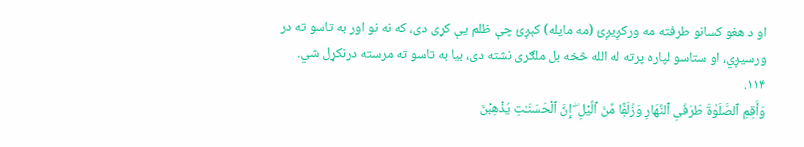او د هغو کسانو طرفته مه ورکږیږئ (مه مایله) کېږئ چې ظلم یې کړی دی، که نه نو اور به تاسو ته در ورسیږي، او ستاسو لپاره پرته له الله څخه بل ملګری نشته دی، بیا به تاسو ته مرسته درنکړل شي.
۱۱۴.
وَأَقِمِ ٱلصَّلَوٰةَ طَرَفَىِ ٱلنَّهَارِ وَزُلَفًۭا مِّنَ ٱلَّيْلِ ۖ إِنَّ ٱلْحَسَنَـٰتِ يُذْهِبْنَ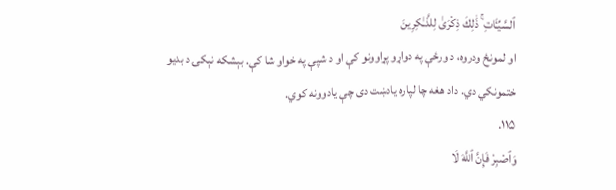ٱلسَّيِّـَٔاتِ ۚ ذَٰلِكَ ذِكْرَىٰ لِلذَّـٰكِرِينَ
او لمونځ ودروه، د ورځې په دواړو پړاوونو کې او د شپې په خواو شا کې. بېشکه نېکۍ د بدیو ختمونکي دي. داد هغه چا لپاره یادښت دی چې یادوونه کوي.
۱۱۵.
وَٱصْبِرْ فَإِنَّ ٱللَّهَ لَا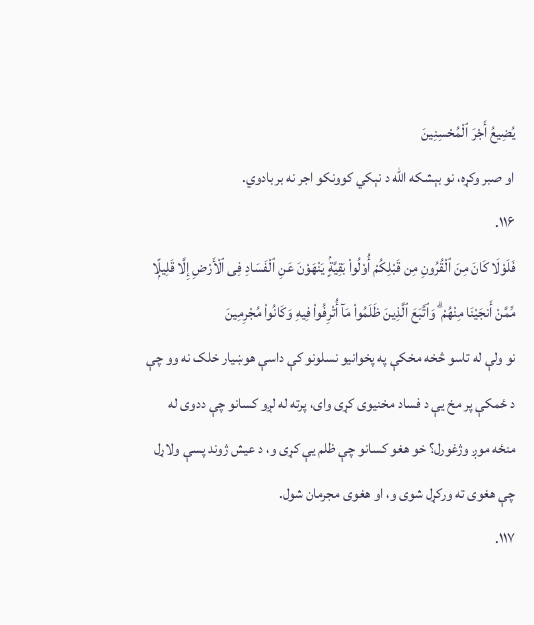يُضِيعُ أَجْرَ ٱلْمُحْسِنِينَ
او صبر وکړه، نو بېشکه الله د نېکي کوونکو اجر نه بربادوي.
۱۱۶.
فَلَوْلَا كَانَ مِنَ ٱلْقُرُونِ مِن قَبْلِكُمْ أُو۟لُوا۟ بَقِيَّةٍۢ يَنْهَوْنَ عَنِ ٱلْفَسَادِ فِى ٱلْأَرْضِ إِلَّا قَلِيلًۭا مِّمَّنْ أَنجَيْنَا مِنْهُمْ ۗ وَٱتَّبَعَ ٱلَّذِينَ ظَلَمُوا۟ مَآ أُتْرِفُوا۟ فِيهِ وَكَانُوا۟ مُجْرِمِينَ
نو ولې له تاسو څخه مخکې په پخوانیو نسلونو کې داسې هوښیار خلک نه وو چې د ځمکې پر مخ یې د فساد مخنیوی کړی وای، پرته له لږو کسانو چې ددوی له منځه موږ وژغورل؟ خو هغو کسانو چې ظلم یې کړی و، د عیش ژوند پسې ولاړل چې هغوی ته ورکړل شوی و، او هغوی مجرمان شول.
۱۱۷.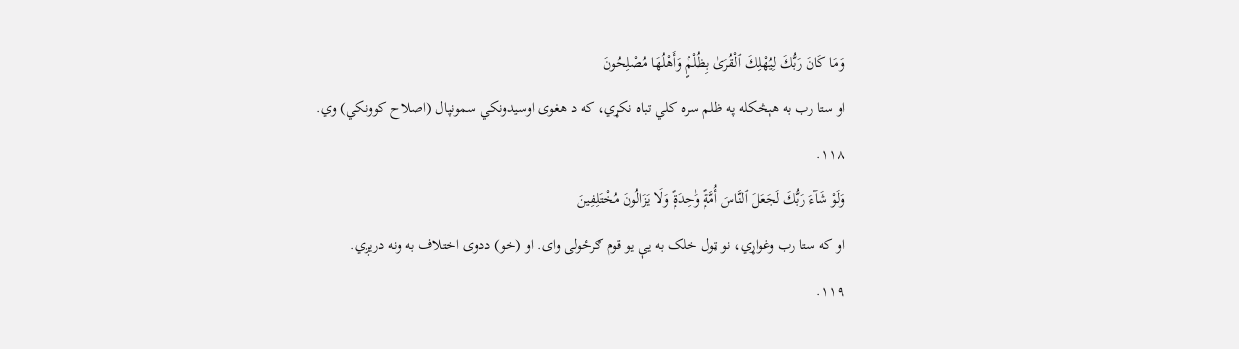وَمَا كَانَ رَبُّكَ لِيُهْلِكَ ٱلْقُرَىٰ بِظُلْمٍۢ وَأَهْلُهَا مُصْلِحُونَ
او ستا رب به هېڅکله په ظلم سره کلي تباه نکړي، که د هغوی اوسیدونکي سمونپال (اصلاح کوونکي) وي.
۱۱۸.
وَلَوْ شَآءَ رَبُّكَ لَجَعَلَ ٱلنَّاسَ أُمَّةًۭ وَٰحِدَةًۭ وَلَا يَزَالُونَ مُخْتَلِفِينَ
او که ستا رب وغواړي، نو ټول خلک به یې یو قوم ګرځولی وای. او (خو) ددوی اختلاف به ونه دریږي.
۱۱۹.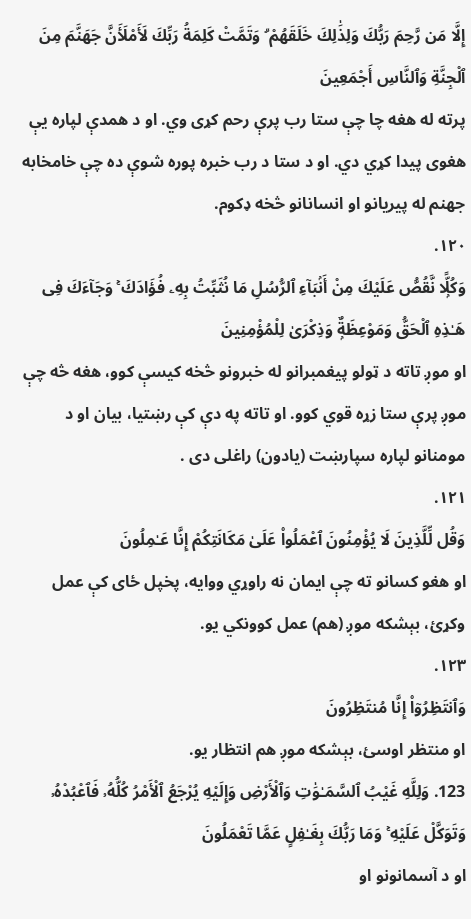إِلَّا مَن رَّحِمَ رَبُّكَ وَلِذَٰلِكَ خَلَقَهُمْ ۗ وَتَمَّتْ كَلِمَةُ رَبِّكَ لَأَمْلَأَنَّ جَهَنَّمَ مِنَ ٱلْجِنَّةِ وَٱلنَّاسِ أَجْمَعِينَ
پرته له هغه چا چې ستا رب پرې رحم کړی وي. او د همدې لپاره یې هغوی پیدا کړي دي. او د ستا د رب خبره پوره شوې ده چې خامخابه جهنم له پيریانو او انسانانو څخه ډکوم.
۱۲۰.
وَكُلًّۭا نَّقُصُّ عَلَيْكَ مِنْ أَنۢبَآءِ ٱلرُّسُلِ مَا نُثَبِّتُ بِهِۦ فُؤَادَكَ ۚ وَجَآءَكَ فِى هَـٰذِهِ ٱلْحَقُّ وَمَوْعِظَةٌۭ وَذِكْرَىٰ لِلْمُؤْمِنِينَ
او موږ تاته د ټولو پیغمبرانو له خبرونو څخه کیسې کوو، هغه څه چې موږ پرې ستا زړه قوي کوو. او تاته په دې کې رښتیا، بیان او د مومنانو لپاره سپارښت (یادون) راغلی دی .
۱۲۱.
وَقُل لِّلَّذِينَ لَا يُؤْمِنُونَ ٱعْمَلُوا۟ عَلَىٰ مَكَانَتِكُمْ إِنَّا عَـٰمِلُونَ
او هغو کسانو ته چې ایمان نه راوړي ووایه، پخپل ځای کې عمل وکړئ، بېشکه موږ (هم) عمل کوونکي یو.
۱۲۳.
وَٱنتَظِرُوٓا۟ إِنَّا مُنتَظِرُونَ
او منتظر اوسئ، بېشکه موږ هم انتظار یو.
123. وَلِلَّهِ غَيْبُ ٱلسَّمَـٰوَٰتِ وَٱلْأَرْضِ وَإِلَيْهِ يُرْجَعُ ٱلْأَمْرُ كُلُّهُۥ فَٱعْبُدْهُۥ وَتَوَكَّلْ عَلَيْهِ ۚ وَمَا رَبُّكَ بِغَـٰفِلٍ عَمَّا تَعْمَلُونَ
او د آسمانونو او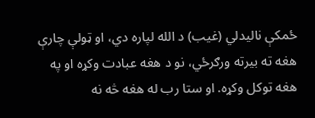ځمکې نالیدلي (غیب) د الله لپاره دي، او ټولې چارې هغه ته بیرته ورګرځي، نو د هغه عبادت وکړه او په هغه توکل وکړه. او ستا رب له هغه څه نه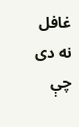غافل نه دی چې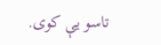تاسو یې کوی.